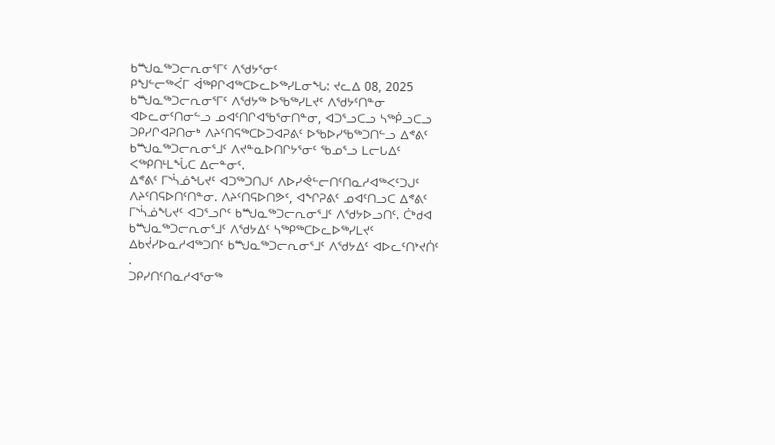ᑲᙳᓇᖅᑐᓕᕆᓂᕐᒥᑦ ᐱᖁᔭᕐᓂᑦ
ᑭᖑᓪᓕᖅᐹᒥ ᐋᖅᑭᒋᐊᖅᑕᐅᓚᐅᖅᓯᒪᓂᖓ: ᔪᓚᐃ 08, 2025
ᑲᙳᓇᖅᑐᓕᕆᓂᕐᒥᑦ ᐱᖁᔭᖅ ᐅᖃᖅᓯᒪᔪᑦ ᐱᖁᔭᑦᑎᓐᓂ ᐊᐅᓚᓂᑦᑎᓂᓪᓗ ᓄᐊᑦᑎᒋᐊᖃᕐᓂᑎᓐᓂ, ᐊᑐᕐᓗᑕᓗ ᓴᖅᑮᓗᑕᓗ ᑐᑭᓯᒋᐊᕈᑎᓂᒃ ᐱᔨᑦᑎᕋᖅᑕᐅᑐᐊᕈᕕᑦ ᐅᖃᐅᓯᖃᖅᑐᑎᓪᓗ ᐃᕝᕕᑦ ᑲᙳᓇᖅᑐᓕᕆᓂᕐᒧᑦ ᐱᔪᓐᓇᐅᑎᒋᔭᕐᓂᑦ ᖃᓄᕐᓗ ᒪᓕᒐᐃᑦ ᐸᖅᑭᑎᒻᒪᖔᑕ ᐃᓕᓐᓂᑦ.
ᐃᕝᕕᑦ ᒥᔅᓵᓅᖓᔪᑦ ᐊᑐᖅᑐᑎᒍᑦ ᐱᐅᓯᕚᓪᓕᑎᑦᑎᓇᓱᐊᖅᐸᑦᑐᒍᑦ ᐱᔨᑦᑎᕋᐅᑎᑦᑎᓐᓂ. ᐱᔨᑦᑎᕋᐅᑎᕗᑦ, ᐊᖏᕈᕕᑦ ᓄᐊᑦᑎᓗᑕ ᐃᕝᕕᑦ ᒥᔅᓵᓅᖓᔪᑦ ᐊᑐᕐᓗᒋᑦ ᑲᙳᓇᖅᑐᓕᕆᓂᕐᒧᑦ ᐱᖁᔭᐅᓗᑎᑦ. ᑖᒃᑯᐊ ᑲᙳᓇᖅᑐᓕᕆᓂᕐᒧᑦ ᐱᖁᔭᐃᑦ ᓴᖅᑭᖅᑕᐅᓚᐅᖅᓯᒪᔪᑦ ᐃᑲᔫᓯᐅᓇᓱᐊᖅᑐᑎᑦ ᑲᙳᓇᖅᑐᓕᕆᓂᕐᒧᑦ ᐱᖁᔭᐃᑦ ᐊᐅᓚᑦᑎᔾᔪᑏᑦ .
ᑐᑭᓯᑎᑦᑎᓇᓱᐊᕐᓂᖅ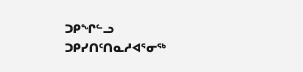ᑐᑭᖏᓪᓗ
ᑐᑭᓯᑎᑦᑎᓇᓱᐊᕐᓂᖅ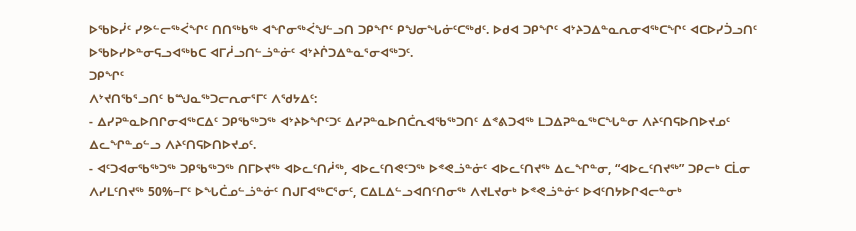ᐅᖃᐅᓰᑦ ᓯᕗᓪᓕᖅᐹᖏᑦ ᑎᑎᖅᑲᖅ ᐊᖏᓂᖅᐹᖑᓪᓗᑎ ᑐᑭᖏᑦ ᑭᖑᓂᖓᓃᑦᑕᖅᑯᑦ. ᐅᑯᐊ ᑐᑭᖏᑦ ᐊᔾᔨᑐᐃᓐᓇᕆᓂᐊᖅᑕᖏᑦ ᐊᑕᐅᓯᑑᓗᑎᑦ ᐅᖃᐅᓯᐅᓐᓂᕋᓗᐊᖅᑲᑕ ᐊᒥᓲᓗᑎᓪᓘᓐᓃᑦ ᐊᔾᔨᒌᑐᐃᓐᓇᕐᓂᐊᖅᑐᑦ.
ᑐᑭᖏᑦ
ᐱᔾᔪᑎᖃᕐᓗᑎᑦ ᑲᙳᓇᖅᑐᓕᕆᓂᕐᒥᑦ ᐱᖁᔭᐃᑦ:
- ᐃᓯᕈᓐᓇᐅᑎᒋᓂᐊᖅᑕᐃᑦ ᑐᑭᖃᖅᑐᖅ ᐊᔾᔨᐅᖏᑦᑐᑦ ᐃᓯᕈᓐᓇᐅᑎᑖᕆᐊᖃᖅᑐᑎᑦ ᐃᕝᕕᑐᐊᖅ ᒪᑐᐃᕈᓐᓇᖅᑕᖓᓐᓂ ᐱᔨᑦᑎᕋᐅᑎᐅᔪᓄᑦ ᐃᓚᖏᓐᓄᓪᓗ ᐱᔨᑦᑎᕋᐅᑎᐅᔪᓄᑦ.
- ᐊᑦᑐᐊᓂᖃᖅᑐᖅ ᑐᑭᖃᖅᑐᖅ ᑎᒥᐅᔪᖅ ᐊᐅᓚᑦᑎᓲᖅ, ᐊᐅᓚᑦᑎᕙᑦᑐᖅ ᐅᕝᕙᓘᓐᓃᑦ ᐊᐅᓚᑦᑎᔪᖅ ᐃᓚᖏᓐᓂ, “ᐊᐅᓚᑦᑎᔪᖅ” ᑐᑭᓕᒃ ᑕᒫᓂ ᐱᓯᒪᑦᑎᔪᖅ 50%−ᒥᑦ ᐅᖓᑖᓄᓪᓘᓐᓃᑦ ᑎᒍᒥᐊᖅᑕᕐᓂᑦ, ᑕᐃᒪᐃᓪᓗᐊᑎᑦᑎᓂᖅ ᐱᔪᒪᔪᓂᒃ ᐅᕝᕙᓘᓐᓃᑦ ᐅᐊᑦᑎᔭᐅᒋᐊᓕᓐᓂᒃ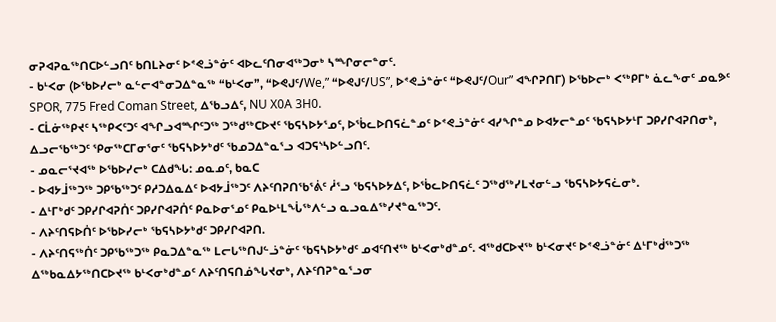ᓂᕈᐊᕈᓇᖅᑎᑕᐅᓪᓗᑎᑦ ᑲᑎᒪᔨᓂᑦ ᐅᕝᕙᓘᓐᓃᑦ ᐊᐅᓚᑦᑎᓂᐊᖅᑐᓂᒃ ᓴᙱᓂᓕᓐᓂᑦ.
- ᑲᒻᐸᓂ (ᐅᖃᐅᓯᓕᒃ ᓇᓪᓕᐊᓐᓂᑐᐃᓐᓇᖅ “ᑲᒻᐸᓂ”, “ᐅᕙᒍᑦ/We,” “ᐅᕙᒍᑦ/US”, ᐅᕝᕙᓘᓐᓃᑦ “ᐅᕙᒍᑦ/Our” ᐊᖏᕈᑎᒥ) ᐅᖃᐅᓕᒃ ᐸᖅᑭᒥᒃ ᓈᓚᖕᓂᑦ ᓄᓇᕗᑦ SPOR, 775 Fred Coman Street, ᐃᖃᓗᐃᑦ, NU X0A 3H0.
- ᑕᒫᓃᖅᑭᔪᑦ ᓴᖅᑭᐸᑦᑐᑦ ᐊᖏᓗᐊᙱᑦᑐᖅ ᑐᖅᑯᖅᑕᐅᔪᑦ ᖃᕋᓴᐅᔭᕐᓄᑦ, ᐅᖄᓚᐅᑎᕋᓛᓐᓄᑦ ᐅᕝᕙᓘᓐᓃᑦ ᐊᓯᖏᓐᓄ ᐅᐊᔭᓕᓐᓄᑦ ᖃᕋᓴᐅᔭᒻᒥ ᑐᑭᓯᒋᐊᕈᑎᓂᒃ, ᐃᓗᓕᖃᖅᑐᑦ ᕿᓂᖅᑕᒥᓂᕐᓂᑦ ᖃᕋᓴᐅᔭᒃᑯᑦ ᖃᓄᑐᐃᓐᓇᕐᓗ ᐊᑐᕋᔅᓴᐅᓪᓗᑎᑦ.
- ᓄᓇᓕᕐᔪᐊᖅ ᐅᖃᐅᓯᓕᒃ ᑕᐃᑯᖓ: ᓄᓇᓄᑦ, ᑲᓇᑕ
- ᐅᐊᔭᒨᖅᑐᖅ ᑐᑭᖃᖅᑐᑦ ᑭᓱᑐᐃᓇᐃᑦ ᐅᐊᔭᒨᖅᑐᑦ ᐱᔨᑦᑎᕈᑎᖃᕐᕖᑦ ᓲᕐᓗ ᖃᕋᓴᐅᔭᐃᑦ, ᐅᖄᓚᐅᑎᕋᓛᑦ ᑐᖅᑯᖅᓯᒪᔪᓂᓪᓗ ᖃᕋᓴᐅᔭᕋᓛᓂᒃ.
- ᐃᒻᒥᒃᑯᑦ ᑐᑭᓯᒋᐊᕈᑏᑦ ᑐᑭᓯᒋᐊᕈᑏᑦ ᑭᓇᐅᓂᕐᓄᑦ ᑭᓇᐅᒻᒪᖔᖅᐱᓪᓗ ᓇᓗᓇᐃᖅᓯᔪᓐᓇᖅᑐᑦ.
- ᐱᔨᑦᑎᕋᐅᑏᑦ ᐅᖃᐅᓯᓕᒃ ᖃᕋᓴᐅᔭᒃᑯᑦ ᑐᑭᓯᒋᐊᕈᑎ.
- ᐱᔨᑦᑎᕋᖅᑏᑦ ᑐᑭᖃᖅᑐᖅ ᑭᓇᑐᐃᓐᓇᖅ ᒪᓕᒐᖅᑎᒍᓪᓘᓐᓃᑦ ᖃᕋᓴᐅᔭᒃᑯᑦ ᓄᐊᑦᑎᔪᖅ ᑲᒻᐸᓂᒃᑯᓐᓄᑦ. ᐊᖅᑯᑕᐅᔪᖅ ᑲᒻᐸᓂᔪᑦ ᐅᕝᕙᓘᓐᓃᑦ ᐃᒻᒥᒃᑰᖅᑐᖅ ᐃᖅᑲᓇᐃᔭᖅᑎᑕᐅᔪᖅ ᑲᒻᐸᓂᒃᑯᓐᓄᑦ ᐱᔨᑦᑎᕋᑎᓅᖓᔪᓂᒃ, ᐱᔨᑦᑎᕈᓐᓇᕐᓗᓂ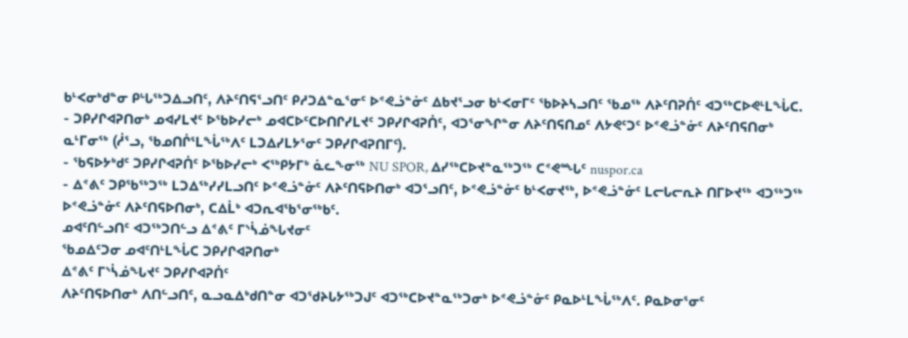ᑲᒻᐸᓂᒃᑯᓐᓂ ᑭᒡᒐᖅᑐᐃᓗᑎᑦ, ᐱᔨᑦᑎᕋᕐᓗᑎᑦ ᑭᓱᑐᐃᓐᓇᕐᓂᑦ ᐅᕝᕙᓘᓐᓃᑦ ᐃᑲᔪᕐᓗᓂ ᑲᒻᐸᓂᒥᑦ ᖃᐅᔨᓴᓗᑎᑦ ᖃᓄᖅ ᐱᔨᑦᑎᕈᑏᑦ ᐊᑐᖅᑕᐅᕙᒻᒪᖔᑕ.
- ᑐᑭᓯᒋᐊᕈᑎᓂᒃ ᓄᐊᓯᒪᔪᑦ ᐅᖃᐅᓯᓕᒃ ᓄᐊᑕᐅᑦᑕᐅᑎᒋᓯᒪᔪᑦ ᑐᑭᓯᒋᐊᕈᑏᑦ, ᐊᑐᕐᓂᖏᓐᓂ ᐱᔨᑦᑎᕋᑎᓄᑦ ᐱᔭᕙᑦᑐᑦ ᐅᕝᕙᓘᓐᓃᑦ ᐱᔨᑦᑎᕋᑎᓂᒃ ᓇᒻᒥᓂᖅ (ᓲᕐᓗ, ᖃᓄᑎᒌᕐᒪᖔᖅᐱᑦ ᒪᑐᐃᓯᒪᔭᕐᓂᑦ ᑐᑭᓯᒋᐊᕈᑎᒥᑦ).
- ᖃᕋᐅᔭᒃᑯᑦ ᑐᑭᓯᒋᐊᕈᑏᑦ ᐅᖃᐅᓯᓕᒃ ᐸᖅᑭᔭᒥᒃ ᓈᓚᖕᓂᖅ NU SPOR, ᐃᓯᖅᑕᐅᔪᓐᓇᖅᑐᖅ ᑕᕝᕙᙵᑦ nuspor.ca
- ᐃᕝᕕᑦ ᑐᑭᖃᖅᑐᖅ ᒪᑐᐃᖅᓯᓯᒪᓗᑎᑦ ᐅᕝᕙᓘᓐᓃᑦ ᐱᔨᑦᑎᕋᐅᑎᓂᒃ ᐊᑐᕐᓗᑎᑦ, ᐅᕝᕙᓘᓐᓃᑦ ᑲᒻᐸᓂᔪᖅ, ᐅᕝᕙᓘᓐᓃᑦ ᒪᓕᒐᓕᕆᔨ ᑎᒥᐅᔪᖅ ᐊᑐᖅᑐᖅ ᐅᕝᕙᓘᓐᓃᑦ ᐱᔨᑦᑎᕋᐅᑎᓂᒃ, ᑕᐃᒫᒃ ᐊᑐᕆᐊᖃᕐᓂᖅᑲᑦ.
ᓄᐊᑦᑎᓪᓗᑎᑦ ᐊᑐᖅᑐᑎᓪᓗ ᐃᕝᕕᑦ ᒥᔅᓵᓅᖓᔪᓂᑦ
ᖃᓄᐃᑦᑐᓂ ᓄᐊᑦᑎᒻᒪᖔᑕ ᑐᑭᓯᒋᐊᕈᑎᓂᒃ
ᐃᕝᕕᑦ ᒥᔅᓵᓅᖓᔪᑦ ᑐᑭᓯᒋᐊᕈᑏᑦ
ᐱᔨᑦᑎᕋᐅᑎᓂᒃ ᐱᑎᓪᓗᑎᑦ, ᓇᓗᓇᐃᒃᑯᑎᓐᓂ ᐊᑐᖁᔨᒐᔭᖅᑐᒍᑦ ᐊᑐᖅᑕᐅᔪᓐᓇᖅᑐᓂᒃ ᐅᕝᕙᓘᓐᓃᑦ ᑭᓇᐅᒻᒪᖔᖅᐱᑦ. ᑭᓇᐅᓂᕐᓂᑦ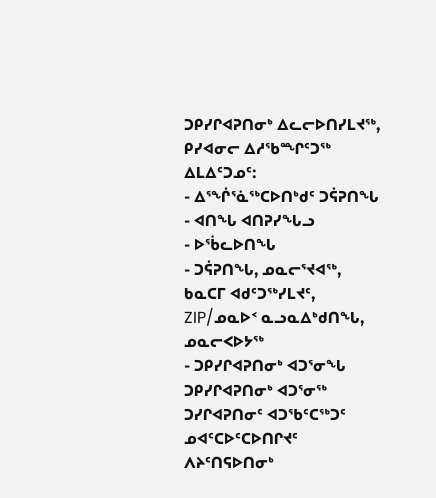ᑐᑭᓯᒋᐊᕈᑎᓂᒃ ᐃᓚᓕᐅᑎᓯᒪᔪᖅ, ᑭᓯᐊᓂᓕ ᐃᓱᖃᙱᑦᑐᖅ ᐃᒪᐃᑦᑐᓄᑦ:
- ᐃᕐᖐᕐᓈᖅᑕᐅᑎᒃᑯᑦ ᑐᕌᕈᑎᖓ
- ᐊᑎᖓ ᐊᑎᕈᓯᖓᓗ
- ᐅᖄᓚᐅᑎᖓ
- ᑐᕌᕈᑎᖓ, ᓄᓇᓕᕐᔪᐊᖅ, ᑲᓇᑕᒥ ᐊᑯᑦᑐᖅᓯᒪᔪᑦ, ZIP/ᓄᓇᐅᑉ ᓇᓗᓇᐃᒃᑯᑎᖓ, ᓄᓇᓕᐸᐅᔭᖅ
- ᑐᑭᓯᒋᐊᕈᑎᓂᒃ ᐊᑐᕐᓂᖓ
ᑐᑭᓯᒋᐊᕈᑎᓂᒃ ᐊᑐᕐᓂᖅ
ᑐᓯᒋᐊᕈᑎᓂᑦ ᐊᑐᖃᑦᑕᖅᑐᑦ ᓄᐊᑦᑕᐅᑦᑕᐅᑎᒋᔪᑦ ᐱᔨᑦᑎᕋᐅᑎᓂᒃ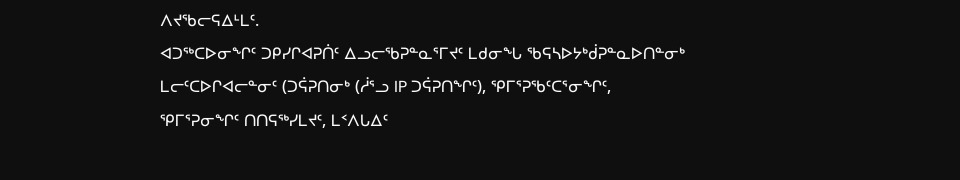ᐱᔪᖃᓕᕋᐃᒻᒪᑦ.
ᐊᑐᖅᑕᐅᓂᖏᑦ ᑐᑭᓯᒋᐊᕈᑏᑦ ᐃᓗᓕᖃᕈᓐᓇᕐᒥᔪᑦ ᒪᑯᓂᖓ ᖃᕋᓴᐅᔭᒃᑰᕈᓐᓇᐅᑎᓐᓂᒃ ᒪᓕᑦᑕᐅᒋᐊᓕᓐᓂᑦ (ᑐᕌᕈᑎᓂᒃ (ᓲᕐᓗ IP ᑐᕌᕈᑎᖏᑦ), ᕿᒥᕐᕈᖃᑦᑕᕐᓂᖏᑦ, ᕿᒥᕐᕈᓂᖏᑦ ᑎᑎᕋᖅᓯᒪᔪᑦ, ᒪᑉᐱᒐᐃᑦ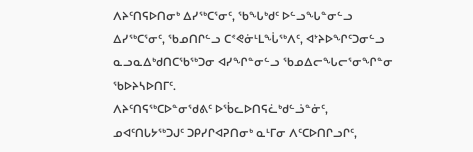ᐱᔨᑦᑎᕋᐅᑎᓂᒃ ᐃᓯᖅᑕᕐᓂᑦ, ᖃᖓᒃᑯᑦ ᐅᓪᓗᖓᓐᓂᓪᓗ ᐃᓯᖅᑕᕐᓂᑦ, ᖃᓄᑎᒋᓪᓗ ᑕᕝᕙᓃᒻᒪᖔᖅᐱᑦ, ᐊᔾᔨᐅᖏᑦᑐᓂᓪᓗ ᓇᓗᓇᐃᒃᑯᑎᑕᖃᖅᑐᓂ ᐊᓯᖏᓐᓂᓪᓗ ᖃᓄᐃᓕᖓᓕᕐᓂᖏᓐᓂ ᖃᐅᔨᓴᐅᑎᒥᑦ.
ᐱᔨᑦᑎᕋᖅᑕᐅᓐᓂᖁᕕᑦ ᐅᖄᓚᐅᑎᕋᓛᒃᑯᓪᓘᓐᓃᑦ, ᓄᐊᑦᑎᒐᔭᖅᑐᒍᑦ ᑐᑭᓯᒋᐊᕈᑎᓂᒃ ᓇᒻᒥᓂ ᐱᑦᑕᐅᑎᒋᓗᒋᑦ,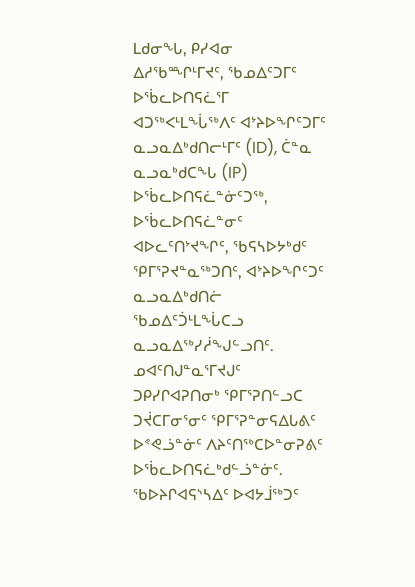ᒪᑯᓂᖓ, ᑭᓯᐊᓂ ᐃᓱᖃᙱᒻᒥᔪᑦ, ᖃᓄᐃᑦᑐᒥᑦ ᐅᖄᓚᐅᑎᕋᓛᕐᒥ ᐊᑐᖅᐸᒻᒪᖔᖅᐱᑦ ᐊᔾᔨᐅᖏᑦᑐᒥᑦ ᓇᓗᓇᐃᒃᑯᑎᓕᒻᒥᑦ (ID), ᑖᓐᓇ ᓇᓗᓇᒃᑯᑕᖓ (IP) ᐅᖄᓚᐅᑎᕋᓛᓐᓃᑦᑐᖅ, ᐅᖄᓚᐅᑎᕋᓛᓐᓂᑦ ᐊᐅᓚᑦᑎᔾᔪᖏᑦ, ᖃᕋᓴᐅᔭᒃᑯᑦ ᕿᒥᕐᕈᔪᓐᓇᖅᑐᑎᑦ, ᐊᔾᔨᐅᖏᑦᑐᑦ ᓇᓗᓇᐃᒃᑯᑎᓖ ᖃᓄᐃᑦᑑᒻᒪᖔᑕᓗ ᓇᓗᓇᐃᖅᓯᓲᖑᓪᓗᑎᑦ.
ᓄᐊᑦᑎᒍᓐᓇᕐᒥᔪᒍᑦ ᑐᑭᓯᒋᐊᕈᑎᓂᒃ ᕿᒥᕐᕈᑎᓪᓗᑕ ᑐᔫᑕᒥᓂᕐᓂᑦ ᕿᒥᕐᕈᓐᓂᕋᐃᒐᕕᑦ ᐅᕝᕙᓘᓐᓃᑦ ᐱᔨᑦᑎᖅᑕᐅᓐᓂᕈᕕᑦ ᐅᖄᓚᐅᑎᕋᓛᒃᑯᓪᓘᓐᓃᑦ.
ᖃᐅᔨᒋᐊᕋᔅᓴᐃᑦ ᐅᐊᔭᒨᖅᑐᑦ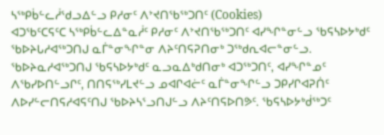ᓴᖅᑭᑳᓪᓚᓲᖁᓗᐃᓪᓗ ᑭᓱᓂᑦ ᐱᔾᔪᑎᖃᖅᑐᑎᑦ (Cookies)
ᐊᑐᖃᑦᑕᕋᑦᑕ ᓴᖅᑭᑳᓪᓚᐃᓐᓇᓲᑦ ᑭᓱᓂᑦ ᐱᔾᔪᑎᖃᖅᑐᑎᑦ ᐊᓯᖏᓐᓂᓪᓗ ᖃᕋᓴᐅᔭᒃᑯᑦ ᖃᐅᔨᒐᓱᐊᖅᑐᑎᒍ ᓇᒦᓐᓂᖏᓐᓂ ᐱᔨᑦᑎᕋᕈᑎᓂᒃ ᑐᖅᑯᕆᐊᓕᓐᓂᓪᓗ. ᖃᐅᔨᓇᓱᐊᖅᑐᑎᒍ ᖃᕋᓴᐅᔭᒃᑯᑦ ᓇᓗᓇᐃᒃᑯᑎᓂᒃ ᐊᑐᖅᑐᑎᑦ, ᐊᓯᖏᓐᓄᑦ ᐱᖃᓯᐅᑎᓪᓗᒋᑦ, ᑎᑎᕋᖅᓯᒪᔪᓪᓗ ᓄᐊᒋᐊᓖᑦ ᓇᒦᓐᓂᖏᓪᓗ ᑐᑭᓯᒋᐊᕈᑏᑦ ᐱᐅᓯᓪᓕᑎᕋᓱᐊᕋᑦᑎᒍ ᖃᐅᔨᓴᕐᓗᑎᒍᓪᓗ ᐱᔨᑦᑎᕋᐅᑎᕗᑦ. ᖃᕋᓴᐅᔭᒃᑰᖅᑐᑦ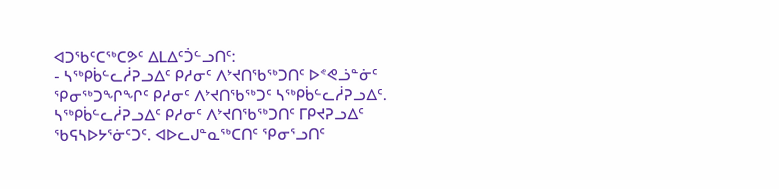ᐊᑐᖃᑦᑕᖅᑕᕗᑦ ᐃᒪᐃᑦᑑᓪᓗᑎᑦ:
- ᓴᖅᑭᑳᓪᓚᓲᕈᓗᐃᑦ ᑭᓱᓂᑦ ᐱᔾᔪᑎᖃᖅᑐᑎᑦ ᐅᕝᕙᓘᓐᓃᑦ ᕿᓂᖅᑐᖏᖏᑦ ᑭᓱᓂᑦ ᐱᔾᔪᑎᖃᖅᑐᑦ ᓴᖅᑭᑳᓪᓚᓲᕈᓗᐃᑦ. ᓴᖅᑭᑳᓪᓚᓲᕈᓗᐃᑦ ᑭᓱᓂᑦ ᐱᔾᔪᑎᖃᖅᑐᑎᑦ ᒥᑭᔪᕈᓗᐃᑦ ᖃᕋᓴᐅᔭᕐᓃᑦᑐᑦ. ᐊᐅᓚᒍᓐᓇᖅᑕᑎᑦ ᕿᓂᕐᓗᑎᑦ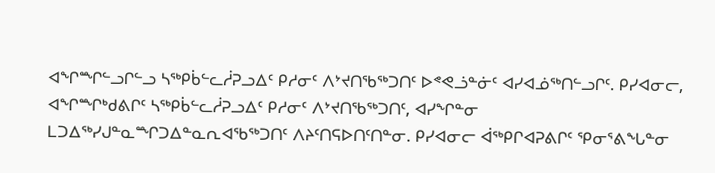ᐊᖏᙱᓪᓗᒋᓪᓗ ᓴᖅᑭᑳᓪᓚᓲᕈᓗᐃᑦ ᑭᓱᓂᑦ ᐱᔾᔪᑎᖃᖅᑐᑎᑦ ᐅᕝᕙᓘᓐᓃᑦ ᐊᓯᐊᓅᖅᑎᓪᓗᒋᑦ. ᑭᓯᐊᓂᓕ, ᐊᖏᙱᒃᑯᕕᒋᑦ ᓴᖅᑭᑳᓪᓚᓲᕈᓗᐃᑦ ᑭᓱᓂᑦ ᐱᔾᔪᑎᖃᖅᑐᑎᑦ, ᐊᓯᖏᓐᓂ ᒪᑐᐃᖅᓯᒍᓐᓇᙱᑐᐃᓐᓇᕆᐊᖃᖅᑐᑎᑦ ᐱᔨᑦᑎᕋᐅᑎᑦᑎᓐᓂ. ᑭᓯᐊᓂᓕ ᐋᖅᑭᒋᐊᕈᕕᒋᑦ ᕿᓂᕐᕕᖓᓐᓂ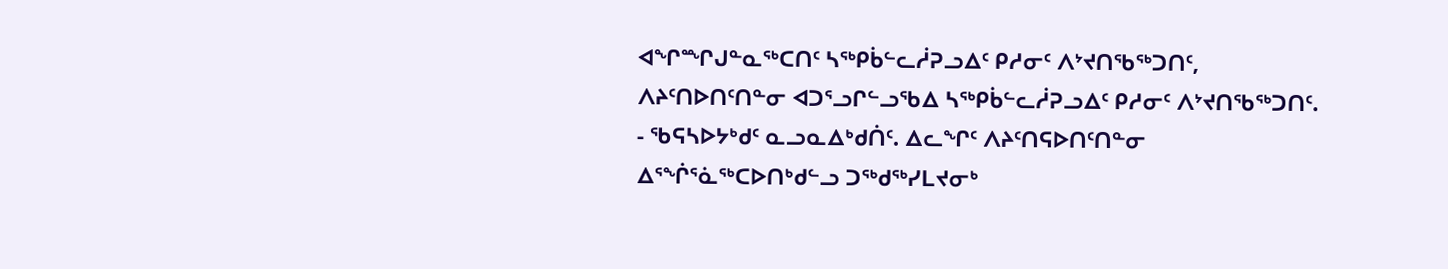ᐊᖏᙱᒍᓐᓇᖅᑕᑎᑦ ᓴᖅᑭᑳᓪᓚᓲᕈᓗᐃᑦ ᑭᓱᓂᑦ ᐱᔾᔪᑎᖃᖅᑐᑎᑦ, ᐱᔨᑦᑎᐅᑎᑦᑎᓐᓂ ᐊᑐᕐᓗᒋᓪᓗᖃᐃ ᓴᖅᑭᑳᓪᓚᓲᕈᓗᐃᑦ ᑭᓱᓂᑦ ᐱᔾᔪᑎᖃᖅᑐᑎᑦ.
- ᖃᕋᓴᐅᔭᒃᑯᑦ ᓇᓗᓇᐃᒃᑯᑏᑦ. ᐃᓚᖏᑦ ᐱᔨᑦᑎᕋᐅᑎᑦᑎᓐᓂ ᐃᕐᖐᕐᓈᖅᑕᐅᑎᒃᑯᓪᓗ ᑐᖅᑯᖅᓯᒪᔪᓂᒃ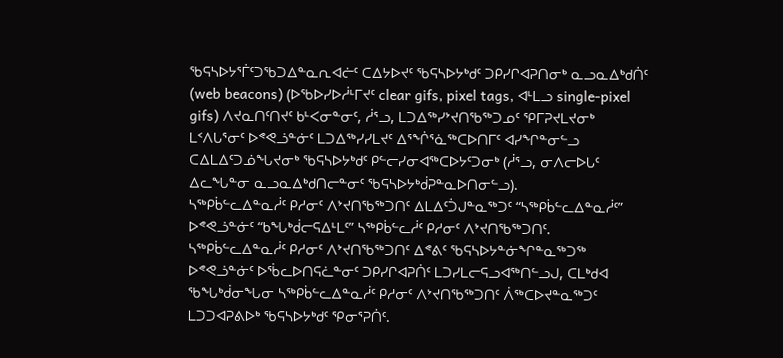ᖃᕋᓴᐅᔭᕐᒦᑦᑐᖃᑐᐃᓐᓇᕆᐊᓖᑦ ᑕᐃᔭᐅᔪᑦ ᖃᕋᓴᐅᔭᒃᑯᑦ ᑐᑭᓯᒋᐊᕈᑎᓂᒃ ᓇᓗᓇᐃᒃᑯᑏᑦ (web beacons) (ᐅᖃᐅᓯᐅᓲᒻᒥᔪᑦ clear gifs, pixel tags, ᐊᒻᒪᓗ single-pixel gifs) ᐱᔪᓇᑎᑦᑎᔪᑦ ᑲᒻᐸᓂᓐᓂᑦ, ᓲᕐᓗ, ᒪᑐᐃᖅᓯᔾᔪᑎᖃᖅᑐᓄᑦ ᕿᒥᕈᔪᒪᔪᓂᒃ ᒪᑉᐱᒐᕐᓂᑦ ᐅᕝᕙᓘᓐᓃᑦ ᒪᑐᐃᖅᓯᓯᒪᔪᑦ ᐃᕐᖐᕐᓈᖅᑕᐅᑎᒥᑦ ᐊᓯᖏᓐᓂᓪᓗ ᑕᐃᒪᐃᑦᑐᓅᖓᔪᓂᒃ ᖃᕋᓴᐅᔭᒃᑯᑦ ᑭᓪᓕᓯᓂᐊᖅᑕᐅᔭᑦᑐᓂᒃ (ᓲᕐᓗ, ᓂᐱᓕᐅᒐᑦ ᐃᓚᖓᓐᓂ ᓇᓗᓇᐃᒃᑯᑎᓕᓐᓂᑦ ᖃᕋᓴᐅᔭᒃᑰᕈᓐᓇᐅᑎᓂᓪᓗ).
ᓴᖅᑭᑳᓪᓚᐃᓐᓇᓲᑦ ᑭᓱᓂᑦ ᐱᔾᔪᑎᖃᖅᑐᑎᑦ ᐃᒪᐃᑦᑑᒍᓐᓇᖅᑐᑦ “ᓴᖅᑭᑳᓪᓚᐃᓐᓇᓲᑦ” ᐅᕝᕙᓘᓐᓃᑦ “ᑲᖓᒃᑰᓕᕋᐃᒻᒪᑦ” ᓴᖅᑭᑳᓪᓚᓲᑦ ᑭᓱᓂᑦ ᐱᔾᔪᑎᖃᖅᑐᑎᑦ. ᓴᖅᑭᑳᓪᓚᐃᓐᓇᓲᑦ ᑭᓱᓂᑦ ᐱᔾᔪᑎᖃᖅᑐᑎᑦ ᐃᕝᕕᑦ ᖃᕋᓴᐅᔭᓐᓃᖏᓐᓇᖅᑐᖅ ᐅᕝᕙᓘᓐᓃᑦ ᐅᖄᓚᐅᑎᕋᓛᓐᓂᑦ ᑐᑭᓯᒋᐊᕈᑏᑦ ᒪᑐᓯᒪᓕᕋᓗᐊᖅᑎᓪᓗᒍ, ᑕᒪᒃᑯᐊ ᖃᖓᒃᑰᓂᖓᓂ ᓴᖅᑭᑳᓪᓚᐃᓐᓇᓲᑦ ᑭᓱᓂᑦ ᐱᔾᔪᑎᖃᖅᑐᑎᑦ ᐲᖅᑕᐅᔪᓐᓇᖅᑐᑦ ᒪᑐᑐᐊᕈᕕᐅᒃ ᖃᕋᓴᐅᔭᒃᑯᑦ ᕿᓂᕐᕈᑏᑦ.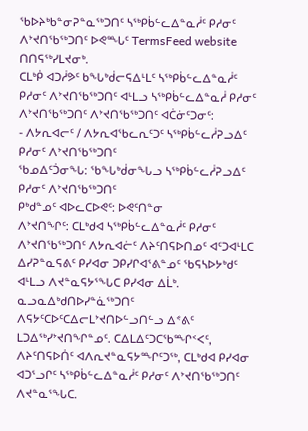ᖃᐅᔨᒃᑲᓐᓂᕈᓐᓇᖅᑐᑎᑦ ᓴᖅᑭᑳᓪᓚᐃᓐᓇᓲᑦ ᑭᓱᓂᑦ ᐱᔾᔪᑎᖃᖅᑐᑎᑦ ᐅᕙᙵᑦ TermsFeed website ᑎᑎᕋᖅᓯᒪᔪᓂᒃ.
ᑕᒪᒃᑮ ᐊᑐᓲᕗᑦ ᑲᖓᒃᑰᓕᕋᐃᒻᒪᑦ ᓴᖅᑭᑳᓪᓚᐃᓐᓇᓲᑦ ᑭᓱᓂᑦ ᐱᔾᔪᑎᖃᖅᑐᑎᑦ ᐊᒻᒪᓗ ᓴᖅᑭᑳᓪᓚᐃᓐᓇᓲ ᑭᓱᓂᑦ ᐱᔾᔪᑎᖃᖅᑐᑎᑦ ᐱᔾᔪᑎᖃᖅᑐᑎᑦ ᐊᑖᓃᑦᑐᓂᑦ:
- ᐱᔭᕆᐊᓕᑦ / ᐱᔭᕆᐊᖃᓚᕆᑦᑐᑦ ᓴᖅᑭᑳᓪᓚᓲᕈᓗᐃᑦ ᑭᓱᓂᑦ ᐱᔾᔪᑎᖃᖅᑐᑎᑦ
ᖃᓄᐃᑦᑑᓂᖓ: ᖃᖓᒃᑰᓂᖓᓗ ᓴᖅᑭᑳᓪᓚᓲᕈᓗᐃᑦ ᑭᓱᓂᑦ ᐱᔾᔪᑎᖃᖅᑐᑎᑦ
ᑭᒃᑯᓐᓄᑦ ᐊᐅᓚᑕᐅᕙᑦ: ᐅᕙᑦᑎᓐᓂ
ᐱᔾᔪᑎᖏᑦ: ᑕᒪᒃᑯᐊ ᓴᖅᑭᑳᓪᓚᐃᓐᓇᓲᑦ ᑭᓱᓂᑦ ᐱᔾᔪᑎᖃᖅᑐᑎᑦ ᐱᔭᕆᐊᓖᑦ ᐱᔨᑦᑎᕋᐅᑎᓄᑦ ᐊᑦᑐᐊᒻᒪᑕ ᐃᓯᕈᓐᓇᕋᕕᑦ ᑭᓯᐊᓂ ᑐᑭᓯᒋᐊᕐᕕᓐᓄᑦ ᖃᕋᓴᐅᔭᒃᑯᑦ ᐊᒻᒪᓗ ᐱᔪᓐᓇᕋᔭᕐᖓᑕ ᑭᓯᐊᓂ ᐃᒫᒃ. ᓇᓗᓇᐃᒃᑯᑎᐅᓯᓐᓈᖅᑐᑎᑦ ᐱᕋᔭᑦᑕᐅᑦᑕᐃᓕᒪᔾᔪᑎᐅᓪᓗᑎᓪᓗ ᐃᕝᕕᑦ ᒪᑐᐃᖅᓯᔾᔪᑎᖏᓐᓄᑦ. ᑕᐃᒪᐃᑦᑐᑕᖃᙱᑉᐸᑦ, ᐱᔨᑦᑎᕋᐅᑏᑦ ᐊᐱᕆᔪᓐᓇᕋᔭᙱᑦᑐᖅ, ᑕᒪᒃᑯᐊ ᑭᓯᐊᓂ ᐊᑐᕐᓗᒋᑦ ᓴᖅᑭᑳᓪᓚᐃᓐᓇᓲᑦ ᑭᓱᓂᑦ ᐱᔾᔪᑎᖃᖅᑐᑎᑦ ᐱᔪᓐᓇᕐᖓᑕ.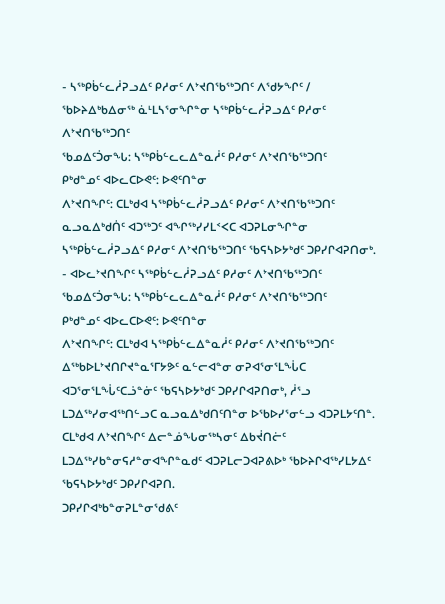- ᓴᖅᑭᑳᓪᓚᓲᕈᓗᐃᑦ ᑭᓱᓂᑦ ᐱᔾᔪᑎᖃᖅᑐᑎᑦ ᐱᖁᔭᖏᑦ / ᖃᐅᔨᐃᒃᑲᐃᓂᖅ ᓈᒻᒪᓴᕐᓂᖏᓐᓂ ᓴᖅᑭᑳᓪᓚᓲᕈᓗᐃᑦ ᑭᓱᓂᑦ ᐱᔾᔪᑎᖃᖅᑐᑎᑦ
ᖃᓄᐃᑦᑑᓂᖓ: ᓴᖅᑭᑳᓪᓚᓚᐃᓐᓇᓲᑦ ᑭᓱᓂᑦ ᐱᔾᔪᑎᖃᖅᑐᑎᑦ
ᑭᒃᑯᓐᓄᑦ ᐊᐅᓚᑕᐅᕙᑦ: ᐅᕙᑦᑎᓐᓂ
ᐱᔾᔪᑎᖏᑦ: ᑕᒪᒃᑯᐊ ᓴᖅᑭᑳᓪᓚᓲᕈᓗᐃᑦ ᑭᓱᓂᑦ ᐱᔾᔪᑎᖃᖅᑐᑎᑦ ᓇᓗᓇᐃᒃᑯᑏᑦ ᐊᑐᖅᑐᑦ ᐊᖏᖅᓯᓯᒪᑉᐸᑕ ᐊᑐᕈᒪᓂᖏᓐᓂ ᓴᖅᑭᑳᓪᓚᓲᕈᓗᐃᑦ ᑭᓱᓂᑦ ᐱᔾᔪᑎᖃᖅᑐᑎᑦ ᖃᕋᓴᐅᔭᒃᑯᑦ ᑐᑭᓯᒋᐊᕈᑎᓂᒃ.
- ᐊᐅᓚᔾᔪᑎᖏᑦ ᓴᖅᑭᑳᓪᓚᓲᕈᓗᐃᑦ ᑭᓱᓂᑦ ᐱᔾᔪᑎᖃᖅᑐᑎᑦ
ᖃᓄᐃᑦᑑᓂᖓ: ᓴᖅᑭᑳᓪᓚᓚᐃᓐᓇᓲᑦ ᑭᓱᓂᑦ ᐱᔾᔪᑎᖃᖅᑐᑎᑦ
ᑭᒃᑯᓐᓄᑦ ᐊᐅᓚᑕᐅᕙᑦ: ᐅᕙᑦᑎᓐᓂ
ᐱᔾᔪᑎᖏᑦ: ᑕᒪᒃᑯᐊ ᓴᖅᑭᑳᓪᓚᐃᓐᓇᓲᑦ ᑭᓱᓂᑦ ᐱᔾᔪᑎᖃᖅᑐᑎᑦ ᐃᖅᑲᐅᒪᔾᔪᑎᒋᔪᓐᓇᕐᒥᔭᕗᑦ ᓇᓪᓕᐊᓐᓂ ᓂᕈᐊᕐᓂᕐᒪᖔᑕ ᐊᑐᕐᓂᕐᒪᖔᑦᑕᓘᓐᓃᑦ ᖃᕋᓴᐅᔭᒃᑯᑦ ᑐᑭᓯᒋᐊᕈᑎᓂᒃ, ᓲᕐᓗ ᒪᑐᐃᖅᓯᓂᐊᖅᑎᓪᓗᑕ ᓇᓗᓇᐃᒃᑯᑎᑦᑎᓐᓂ ᐅᖃᐅᓯᕐᓂᓪᓗ ᐊᑐᕈᒪᔭᑦᑎᓐ. ᑕᒪᒃᑯᐊ ᐱᔾᔪᑎᖏᑦ ᐃᓕᓐᓅᖓᓂᖅᓴᓂᑦ ᐃᑲᔫᑎᓖᑦ ᒪᑐᐃᖅᓯᑲᓐᓂᕋᓱᓐᓂᐊᖏᓐᓇᑯᑦ ᐊᑐᕈᒪᓕᑐᐊᕈᕕᐅᒃ ᖃᐅᔨᒋᐊᖅᓯᒪᔭᐃᑦ ᖃᕋᓴᐅᔭᒃᑯᑦ ᑐᑭᓯᒋᐊᕈᑎ.
ᑐᑭᓯᒋᐊᒃᑲᓐᓂᕈᒪᓐᓂᖁᕕᑦ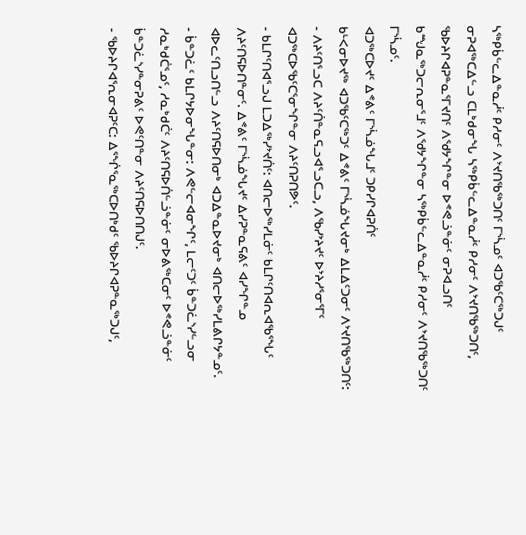ᓴᖅᑭᑳᓪᓚᐃᓐᓇᓲᑦ ᑭᓱᓂᑦ ᐱᔾᔪᑎᖃᖅᑐᑎᑦ ᒥᔅᓵᓄᑦ ᐊᑐᖃᑦᑕᖅᑐᒍᑦ ᓂᕈᐊᖅᑕᐃᓪᓗ ᑕᒪᒃᑯᓂᖓ ᓴᖅᑭᑳᓪᓚᐃᓐᓇᓲᑦ ᑭᓱᓂᑦ ᐱᔾᔪᑎᖃᖅᑐᑎᑦ, ᖃᐅᔨᒋᐊᕈᓐᓇᕐᒥᔪᑎᑦ ᐱᖁᔭᖏᓐᓂ ᐅᕝᕙᓘᓐᓃᑦ ᓂᕈᐊᓗᑎᑦ ᑲᙳᓇᖅᑐᓕᕆᓂᕐᒧᑦ ᐱᖁᔭᖏᓐᓂ ᓴᖅᑭᑳᓪᓚᐃᓐᓇᓲᑦ ᑭᓱᓂᑦ ᐱᔾᔪᑎᖃᖅᑐᑎᑦ ᒥᔅᓵᓄᑦ.
ᐊᑐᖅᑕᐅᔪᑦ ᐃᕝᕕᑦ ᒥᔅᓵᓅᖓᒧᑦ ᑐᑭᓯᒋᐊᕈᑏᑦ
ᑲᒻᐸᓂᐅᔪᖅ ᐊᑐᖃᑦᑕᖅᑐᑦ ᐃᕝᕕᑦ ᒥᔅᓵᓅᖓᔪᓂᒃ ᐃᒪᐃᑦᑐᓂᑦ ᐱᔾᔪᑎᖃᖅᑐᑎᑦ:
- ᐱᔨᑦᑎᕐᓗᑕ ᐱᔨᑦᑏᓐᓇᕋᓗᐊᕐᓗᑕᓗ, ᐱᖃᓯᔾᔨᔪᑦ ᐅᔾᔨᓱᕐᓂᕐᒥᑦ ᐊᑐᖅᑕᐅᖃᑦᑕᕐᓂᖏᓐᓂ ᐱᔨᑦᑎᕈᑎᕗᑦ.
- ᑲᒪᒋᑦᑎᐊᕐᓗᒍ ᒪᑐᐃᖅᓯᔾᔪᑏᑦ: ᐊᑎᓕᐅᖅᓯᒪᓃᑦ ᑲᒪᒋᑦᑎᐊᕆᐊᖃᕐᖓᑦ ᐱᔨᑦᑎᕋᐅᑎᓐᓂᑦ. ᐃᕝᕕᑦ ᒥᔅᓵᓅᖓᔪᑦ ᐃᓯᕈᓐᓇᕋᕕᑦ ᐊᓯᖏᓐᓄ ᐊᐅᓚᑦᑎᓗᑎᓪᓗ ᐱᔨᑦᑎᕋᐅᑎᓂᒃ ᐊᑐᐃᓐᓇᐅᔪᓂᒃ ᐊᑎᓕᐅᖅᓯᒪᕕᒋᔭᓐᓄᑦ.
- ᑳᓐᑐᓛᑦ ᑲᒪᒋᔭᐅᓂᖓᓐᓂ: ᐱᕙᓪᓕᐊᓂᖏᑦ, ᒪᓕᑦᑐᑦ ᑳᓐᑐᓛᔅᓯᓪᓗᓂ ᓱᓇᒃᑯᑖᕐᓄᑦ, ᓱᓇᒃᑯᑖᑦ ᐱᔨᑦᑎᕋᐅᑏᓪᓘᓐᓃᑦ ᓂᐅᕕᖅᑕᓂᑦ ᐅᕝᕙᓘᓐᓃᑦ ᑳᓐᑐᓛᔅᓯᓐᓂᕈᕕᑦ ᐅᕙᑦᑎᓐᓂ ᐱᔨᑦᑎᕋᐅᑎᑎᒍᑦ.
- ᖃᐅᔨᒋᐊᕐᕆᓂᐊᕈᑦᑕ: ᐃᕐᖐᕐᓇᖅᑕᐅᑎᒃᑯᑦ ᖃᐅᔨᒋᐊᕈᓐᓇᖅᑐᒍᑦ,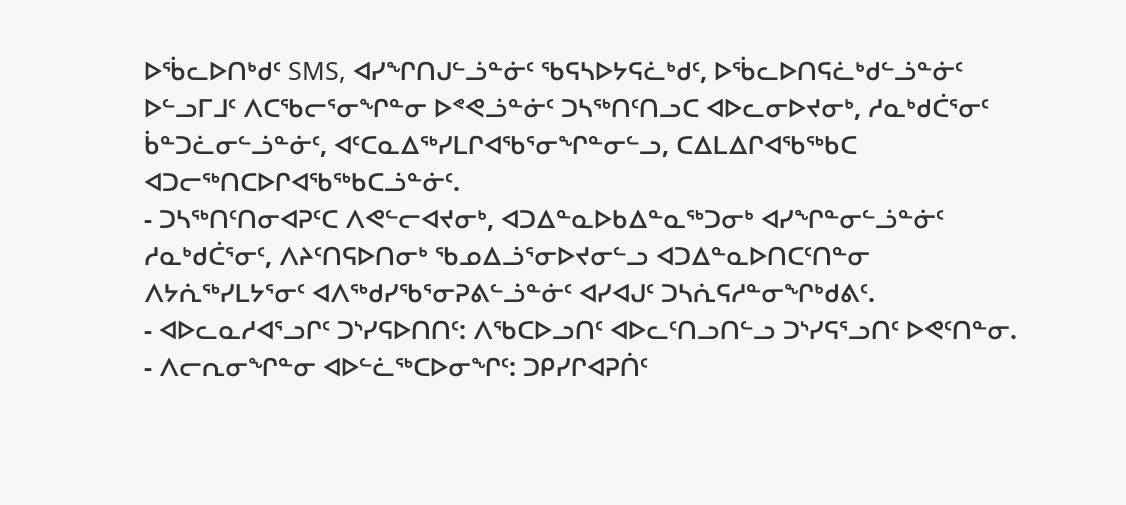ᐅᖄᓚᐅᑎᒃᑯᑦ SMS, ᐊᓯᖏᑎᒍᓪᓘᓐᓃᑦ ᖃᕋᓴᐅᔭᕋᓛᒃᑯᑦ, ᐅᖄᓚᐅᑎᕋᓛᒃᑯᓪᓘᓐᓃᑦ ᐅᓪᓗᒥᒧᑦ ᐱᑕᖃᓕᕐᓂᖏᓐᓂ ᐅᕝᕙᓘᓐᓃᑦ ᑐᓴᖅᑎᑦᑎᓗᑕ ᐊᐅᓚᓂᐅᔪᓂᒃ, ᓱᓇᒃᑯᑖᕐᓂᑦ ᑳᓐᑐᓛᓂᓪᓘᓐᓃᑦ, ᐊᑦᑕᓇᐃᖅᓯᒪᒋᐊᖃᕐᓂᖏᓐᓂᓪᓗ, ᑕᐃᒪᐃᒋᐊᖃᖅᑲᑕ ᐊᑐᓕᖅᑎᑕᐅᒋᐊᖃᖅᑲᑕᓘᓐᓃᑦ.
- ᑐᓴᖅᑎᑦᑎᓂᐊᕈᑦᑕ ᐱᕙᓪᓕᐊᔪᓂᒃ, ᐊᑐᐃᓐᓇᐅᑲᐃᓐᓇᖅᑐᓂᒃ ᐊᓯᖏᓐᓂᓪᓘᓐᓃᑦ ᓱᓇᒃᑯᑖᕐᓂᑦ, ᐱᔨᑦᑎᕋᐅᑎᓂᒃ ᖃᓄᐃᓘᕐᓂᐅᔪᓂᓪᓗ ᐊᑐᐃᓐᓇᐅᑎᑕᑦᑎᓐᓂ ᐱᔭᕇᖅᓯᒪᔭᕐᓂᑦ ᐊᐱᖅᑯᓯᖃᕐᓂᕈᕕᓪᓘᓐᓃᑦ ᐊᓯᐊᒍᑦ ᑐᓴᕇᕋᓱᓐᓂᖏᒃᑯᕕᑦ.
- ᐊᐅᓚᓇᓱᐊᕐᓗᒋᑦ ᑐᔅᓯᕋᐅᑎᑎᑦ: ᐱᖃᑕᐅᓗᑎᑦ ᐊᐅᓚᑦᑎᓗᑎᓪᓗ ᑐᔅᓯᕋᕐᓗᑎᑦ ᐅᕙᑦᑎᓐᓂ.
- ᐱᓕᕆᓂᖏᓐᓂ ᐊᐅᓪᓛᖅᑕᐅᓂᖏᑦ: ᑐᑭᓯᒋᐊᕈᑏᑦ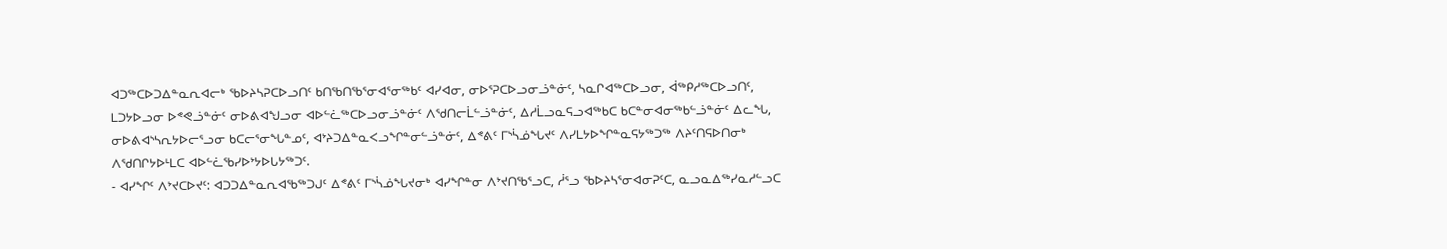ᐊᑐᖅᑕᐅᑐᐃᓐᓇᕆᐊᓕᒃ ᖃᐅᔨᓴᕈᑕᐅᓗᑎᑦ ᑲᑎᖃᑎᖃᕐᓂᐊᕐᓂᖅᑲᑦ ᐊᓯᐊᓂ, ᓂᐅᕐᕈᑕᐅᓗᓂᓘᓐᓃᑦ, ᓴᓇᒋᐊᖅᑕᐅᓗᓂ, ᐋᖅᑭᓱᖅᑕᐅᓗᑎᑦ, ᒪᑐᔭᐅᓗᓂ ᐅᕝᕙᓘᓐᓃᑦ ᓂᐅᕕᐊᖑᓗᓂ ᐊᐅᓪᓛᖅᑕᐅᓗᓂᓘᓐᓃᑦ ᐱᖁᑎᓕᒫᓪᓘᓐᓃᑦ, ᐃᓱᒫᓗᓇᕋᓗᐊᖅᑲᑕ ᑲᑕᓐᓂᐊᓂᖅᑲᓪᓘᓐᓃᑦ ᐃᓚᖓ, ᓂᐅᕕᐊᔅᓴᕆᔭᐅᓕᕐᓗᓂ ᑲᑕᓕᕐᓂᖓᓐᓄᑦ, ᐊᔾᔨᑐᐃᓐᓇᐸᓗᖏᓐᓂᓪᓘᓐᓃᑦ, ᐃᕝᕕᑦ ᒥᔅᓵᓅᖓᔪᑦ ᐱᓯᒪᔭᐅᖏᓐᓇᕋᔭᖅᑐᖅ ᐱᔨᑦᑎᕋᐅᑎᓂᒃ ᐱᖁᑎᒋᔭᐅᒻᒪᑕ ᐊᐅᓪᓛᖃᓯᐅᔾᔭᐅᒐᔭᖅᑐᑦ.
- ᐊᓯᖏᑦ ᐱᔾᔪᑕᐅᔪᑦ: ᐊᑐᑐᐃᓐᓇᕆᐊᖃᖅᑐᒍᑦ ᐃᕝᕕᑦ ᒥᔅᓵᓅᖓᔪᓂᒃ ᐊᓯᖏᓐᓂ ᐱᔾᔪᑎᖃᕐᓗᑕ, ᓲᕐᓗ ᖃᐅᔨᓴᕐᓂᐊᓂᕈᑦᑕ, ᓇᓗᓇᐃᖅᓯᓇᓱᓪᓗᑕ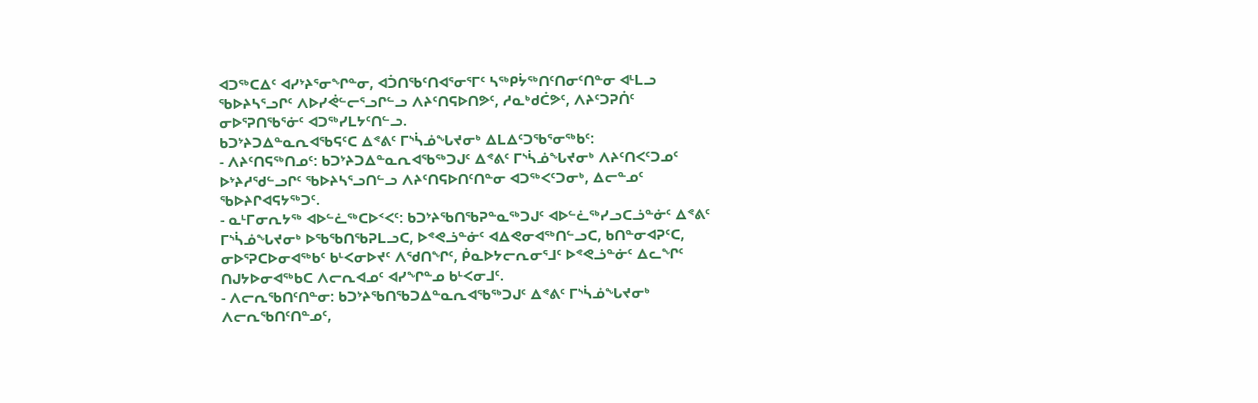ᐊᑐᖅᑕᐃᑦ ᐊᓯᔾᔨᕐᓂᖏᓐᓂ, ᐊᑑᑎᖃᑦᑎᐊᕐᓂᕐᒥᑦ ᓴᖅᑭᔮᖅᑎᑦᑎᓂᑦᑎᓐᓂ ᐊᒻᒪᓗ ᖃᐅᔨᓴᕐᓗᒋᑦ ᐱᐅᓯᕚᓪᓕᕐᓗᒋᓪᓗ ᐱᔨᑦᑎᕋᐅᑎᕗᑦ, ᓱᓇᒃᑯᑖᕗᑦ, ᐱᔨᑦᑐᕈᑏᑦ ᓂᐅᕐᕈᑎᖃᕐᓃᑦ ᐊᑐᖅᓯᒪᔭᑦᑎᓪᓗ.
ᑲᑐᔾᔨᑐᐃᓐᓇᕆᐊᖃᕋᑦᑕ ᐃᕝᕕᑦ ᒥᔅᓵᓅᖓᔪᓂᒃ ᐃᒪᐃᑦᑐᖃᕐᓂᖅᑲᑦ:
- ᐱᔨᑦᑎᕋᖅᑎᓄᑦ: ᑲᑐᔾᔨᑐᐃᓐᓇᕆᐊᖃᖅᑐᒍᑦ ᐃᕝᕕᑦ ᒥᔅᓵᓅᖓᔪᓂᒃ ᐱᔨᑦᑎᐸᑦᑐᓄᑦ ᐅᔾᔨᓱᖁᓪᓗᒋᑦ ᖃᐅᔨᓴᕐᓗᑎᓪᓗ ᐱᔨᑦᑎᕋᐅᑎᑦᑎᓐᓂ ᐊᑐᖅᐸᑦᑐᓂᒃ, ᐃᓕᓐᓄᑦ ᖃᐅᔨᒋᐊᕋᔭᖅᑐᑦ.
- ᓇᒻᒥᓂᕆᔭᖅ ᐊᐅᓪᓛᖅᑕᐅᑉᐸᑦ: ᑲᑐᔾᔨᖃᑎᖃᕈᓐᓇᖅᑐᒍᑦ ᐊᐅᓪᓛᖅᓯᓗᑕᓘᓐᓃᑦ ᐃᕝᕕᑦ ᒥᔅᓵᓅᖓᔪᓂᒃ ᐅᖃᖃᑎᖃᕈᒪᓗᑕ, ᐅᕝᕙᓘᓐᓃᑦ ᐊᐃᕙᓂᐊᖅᑎᓪᓗᑕ, ᑲᑎᓐᓂᐊᕈᑦᑕ, ᓂᐅᕐᕈᑕᐅᓂᐊᖅᑲᑦ ᑲᒻᐸᓂᐅᔪᑦ ᐱᖁᑎᖏᑦ, ᑮᓇᐅᔭᓕᕆᓂᕐᒧᑦ ᐅᕝᕙᓘᓐᓃᑦ ᐃᓚᖏᑦ ᑎᒍᔭᐅᓂᐊᖅᑲᑕ ᐱᓕᕆᐊᓄᑦ ᐊᓯᖏᓐᓄ ᑲᒻᐸᓂᒧᑦ.
- ᐱᓕᕆᖃᑎᑦᑎᓐᓂ: ᑲᑐᔾᔨᖃᑎᖃᑐᐃᓐᓇᕆᐊᖃᖅᑐᒍᑦ ᐃᕝᕕᑦ ᒥᔅᓵᓅᖓᔪᓂᒃ ᐱᓕᕆᖃᑎᑦᑎᓐᓄᑦ,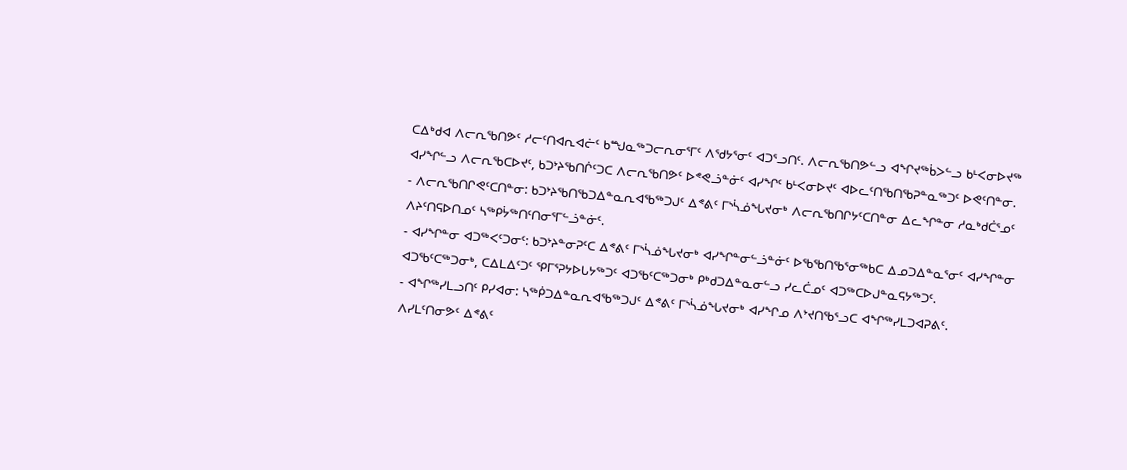ᑕᐃᒃᑯᐊ ᐱᓕᕆᖃᑎᕗᑦ ᓱᓕᑦᑎᐊᕆᐊᓖᑦ ᑲᙳᓇᖅᑐᓕᕆᓂᕐᒥᑦ ᐱᖁᔭᕐᓂᑦ ᐊᑐᕐᓗᑎᑦ. ᐱᓕᕆᖃᑎᕗᓪᓗ ᐊᖏᔪᖅᑳᐳᓪᓗ ᑲᒻᐸᓂᐅᔪᖅ ᐊᓯᖏᓪᓗ ᐱᓕᕆᖃᑕᐅᔪᑦ, ᑲᑐᔾᔨᖃᑎᒌᑦᑐᑕ ᐱᓕᕆᖃᑎᕗᑦ ᐅᕝᕙᓘᓐᓃᑦ ᐊᓯᖏᑦ ᑲᒻᐸᓂᐅᔪᑦ ᐊᐅᓚᑦᑎᖃᑎᖃᕈᓐᓇᖅᑐᑦ ᐅᕙᑦᑎᓐᓂ.
- ᐱᓕᕆᖃᑎᒋᕙᑦᑕᑎᓐᓂ: ᑲᑐᔾᔨᖃᑎᖃᑐᐃᓐᓇᕆᐊᖃᖅᑐᒍᑦ ᐃᕝᕕᑦ ᒥᔅᓵᓅᖓᔪᓂᒃ ᐱᓕᕆᖃᑎᒋᔭᑦᑕᑎᓐᓂ ᐃᓚᖏᓐᓂ ᓱᓇᒃᑯᑖᕐᓄᑦ ᐱᔨᑦᑎᕋᐅᑎᓄᑦ ᓴᖅᑭᔮᖅᑎᑦᑎᓂᕐᒥᓪᓘᓐᓃᑦ.
- ᐊᓯᖏᓐᓂ ᐊᑐᖅᐸᑦᑐᓂᑦ: ᑲᑐᔾᔨᓐᓂᕈᑦᑕ ᐃᕝᕕᑦ ᒥᔅᓵᓅᖓᔪᓂᒃ ᐊᓯᖏᓐᓂᓪᓘᓐᓃᑦ ᐅᖃᖃᑎᖃᕐᓂᖅᑲᑕ ᐃᓄᑐᐃᓐᓇᕐᓂᑦ ᐊᓯᖏᓐᓂ ᐊᑐᖃᑦᑕᖅᑐᓂᒃ, ᑕᐃᒪᐃᑦᑐᑦ ᕿᒥᕐᕈᔭᐅᒐᔭᖅᑐᑦ ᐊᑐᖃᑦᑕᖅᑐᓂᒃ ᑭᒃᑯᑐᐃᓐᓇᓂᓪᓗ ᓯᓚᑖᓄᑦ ᐊᑐᖅᑕᐅᒍᓐᓇᕋᔭᖅᑐᑦ.
- ᐊᖏᖅᓯᒪᓗᑎᑦ ᑭᓯᐊᓂ: ᓴᖅᑮᑐᐃᓐᓇᕆᐊᖃᖅᑐᒍᑦ ᐃᕝᕕᑦ ᒥᔅᓵᓅᖓᔪᓂᒃ ᐊᓯᖏᓄ ᐱᔾᔪᑎᖃᕐᓗᑕ ᐊᖏᖅᓯᒪᑐᐊᕈᕕᑦ.
ᐱᓯᒪᑦᑎᓂᕗᑦ ᐃᕝᕕᑦ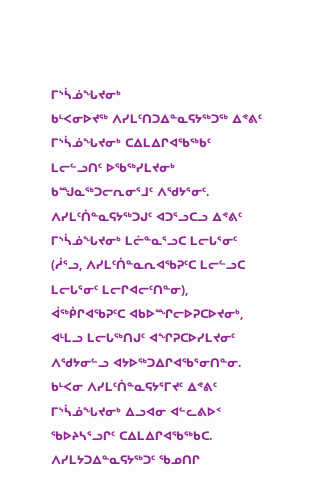ᒥᔅᓵᓅᖓᔪᓂᒃ
ᑲᒻᐸᓂᐅᔪᖅ ᐱᓯᒪᑦᑎᑐᐃᓐᓇᕋᔭᖅᑐᖅ ᐃᕝᕕᑦ ᒥᔅᓵᓅᖓᔪᓂᒃ ᑕᐃᒪᐃᒋᐊᖃᖅᑲᑦ ᒪᓕᓪᓗᑎᑦ ᐅᖃᖅᓯᒪᔪᓂᒃ ᑲᙳᓇᖅᑐᓕᕆᓂᕐᒧᑦ ᐱᖁᔭᕐᓂᑦ. ᐱᓯᒪᑦᑏᓐᓇᕋᔭᖅᑐᒍᑦ ᐊᑐᕐᓗᑕᓗ ᐃᕝᕕᑦ ᒥᔅᓵᓅᖓᔪᓂᒃ ᒪᓖᓐᓇᕐᓗᑕ ᒪᓕᒐᕐᓂᑦ (ᓲᕐᓗ, ᐱᓯᒪᑦᑏᓐᓇᕆᐊᖃᕈᑦᑕ ᒪᓕᓪᓗᑕ ᒪᓕᒐᕐᓂᑦ ᒪᓕᒋᐊᓕᑦᑎᓐᓂ), ᐋᖅᑮᒋᐊᖃᕈᑦᑕ ᐊᑲᐅᙱᓕᐅᕈᑕᐅᔪᓂᒃ, ᐊᒻᒪᓗ ᒪᓕᒐᖅᑎᒍᑦ ᐊᖏᕈᑕᐅᓯᒪᔪᓂᑦ ᐱᖁᔭᓂᓪᓗ ᐊᔭᐅᖅᑐᐃᒋᐊᖃᕐᓂᑎᓐᓂ.
ᑲᒻᐸᓂ ᐱᓯᒪᑦᑏᓐᓇᕋᔭᕐᒥᔪᑦ ᐃᕝᕕᑦ ᒥᔅᓵᓅᖓᔪᓂᒃ ᐃᓗᐊᓂ ᐊᓪᓚᕕᐅᑉ ᖃᐅᔨᓴᕐᓗᒋᑦ ᑕᐃᒪᐃᒋᐊᖃᖅᑲᑕ.
ᐱᓯᒪᔭᑐᐃᓐᓇᕋᔭᖅᑐᑦ ᖃᓄᑎᒋ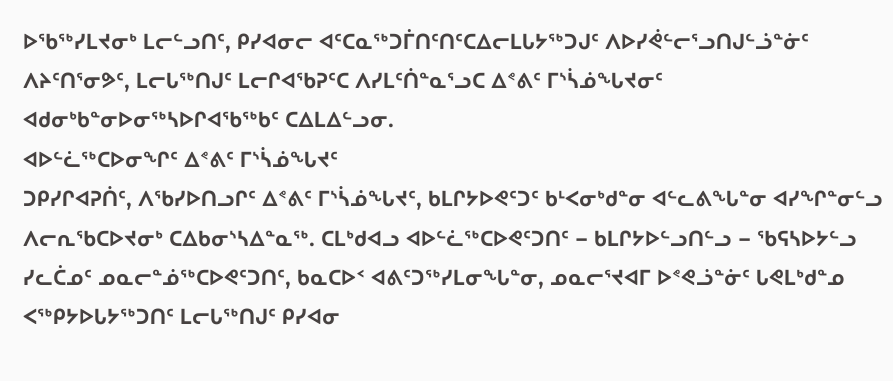ᐅᖃᖅᓯᒪᔪᓂᒃ ᒪᓕᓪᓗᑎᑦ, ᑭᓯᐊᓂᓕ ᐊᑦᑕᓇᖅᑐᒦᑎᑦᑎᑦᑕᐃᓕᒪᒐᔭᖅᑐᒍᑦ ᐱᐅᓯᕚᓪᓕᕐᓗᑎᒍᓪᓘᓐᓃᑦ ᐱᔨᑦᑎᕐᓂᕗᑦ, ᒪᓕᒐᖅᑎᒍᑦ ᒪᓕᒋᐊᖃᕈᑦᑕ ᐱᓯᒪᑦᑏᓐᓇᕐᓗᑕ ᐃᕝᕕᑦ ᒥᔅᓵᓅᖓᔪᓂᑦ ᐊᑯᓂᒃᑲᓐᓂᐅᓂᖅᓴᐅᒋᐊᖃᖅᑲᑦ ᑕᐃᒪᐃᓪᓗᓂ.
ᐊᐅᓪᓛᖅᑕᐅᓂᖏᑦ ᐃᕝᕕᑦ ᒥᔅᓵᓅᖓᔪᑦ
ᑐᑭᓯᒋᐊᕈᑏᑦ, ᐱᖃᓯᐅᑎᓗᒋᑦ ᐃᕝᕕᑦ ᒥᔅᓵᓅᖓᔪᑦ, ᑲᒪᒋᔭᐅᕙᑦᑐᑦ ᑲᒻᐸᓂᒃᑯᓐᓂ ᐊᓪᓚᕕᖓᓐᓂ ᐊᓯᖏᓐᓂᓪᓗ ᐱᓕᕆᖃᑕᐅᔪᓂᒃ ᑕᐃᑲᓂᔅᓴᐃᓐᓇᖅ. ᑕᒪᒃᑯᐊᓗ ᐊᐅᓪᓛᖅᑕᐅᕙᑦᑐᑎᑦ − ᑲᒪᒋᔭᐅᓪᓗᑎᓪᓗ − ᖃᕋᓴᐅᔭᓪᓗ ᓯᓚᑖᓄᑦ ᓄᓇᓕᓐᓅᖅᑕᐅᕙᑦᑐᑎᑦ, ᑲᓇᑕᐅᑉ ᐊᕕᑦᑐᖅᓯᒪᓂᖓᓐᓂ, ᓄᓇᓕᕐᔪᐊᒥ ᐅᕝᕙᓘᓐᓃᑦ ᒐᕙᒪᒃᑯᓐᓄ ᐸᖅᑭᔭᐅᒐᔭᖅᑐᑎᑦ ᒪᓕᒐᖅᑎᒍᑦ ᑭᓯᐊᓂ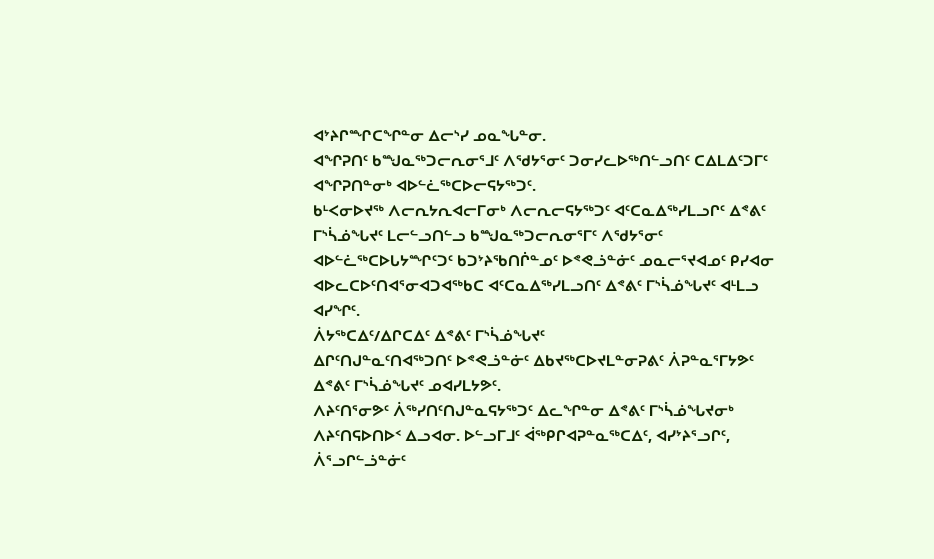ᐊᔾᔨᒋᙱᑕᖏᓐᓂ ᐃᓕᔅᓯ ᓄᓇᖓᓐᓂ.
ᐊᖏᕈᑎᑦ ᑲᙳᓇᖅᑐᓕᕆᓂᕐᒧᑦ ᐱᖁᔭᕐᓂᑦ ᑐᓂᓯᓚᐅᖅᑎᓪᓗᑎᑦ ᑕᐃᒪᐃᑦᑐᒥᑦ ᐊᖏᕈᑎᓐᓂᒃ ᐊᐅᓪᓛᖅᑕᐅᓕᕋᔭᖅᑐᑦ.
ᑲᒻᐸᓂᐅᔪᖅ ᐱᓕᕆᔭᕆᐊᓕᒥᓂᒃ ᐱᓕᕆᓕᕋᔭᖅᑐᑦ ᐊᑦᑕᓇᐃᖅᓯᒪᓗᒋᑦ ᐃᕝᕕᑦ ᒥᔅᓵᓅᖓᔪᑦ ᒪᓕᓪᓗᑎᓪᓗ ᑲᙳᓇᖅᑐᓕᕆᓂᕐᒥᑦ ᐱᖁᔭᕐᓂᑦ ᐊᐅᓪᓛᖅᑕᐅᒐᔭᙱᑦᑐᑦ ᑲᑐᔾᔨᖃᑎᒌᓐᓄᑦ ᐅᕝᕙᓘᓐᓃᑦ ᓄᓇᓕᕐᔪᐊᓄᑦ ᑭᓯᐊᓂ ᐊᐅᓚᑕᐅᑦᑎᐊᕐᓂᐊᑐᐊᖅᑲᑕ ᐊᑦᑕᓇᐃᖅᓯᒪᓗᑎᑦ ᐃᕝᕕᑦ ᒥᔅᓵᓅᖓᔪᑦ ᐊᒻᒪᓗ ᐊᓯᖏᑦ.
ᐲᔭᖅᑕᐃᑦ/ᐃᒋᑕᐃᑦ ᐃᕝᕕᑦ ᒥᔅᓵᓅᖓᔪᑦ
ᐃᒋᑦᑎᒍᓐᓇᑦᑎᐊᖅᑐᑎᑦ ᐅᕝᕙᓘᓐᓃᑦ ᐃᑲᔪᖅᑕᐅᔪᒪᓐᓂᕈᕕᑦ ᐲᕈᓐᓇᕐᒥᔭᕗᑦ ᐃᕝᕕᑦ ᒥᔅᓵᓅᖓᔪᑦ ᓄᐊᓯᒪᔭᕗᑦ.
ᐱᔨᑦᑎᕐᓂᕗᑦ ᐲᖅᓯᑎᑦᑎᒍᓐᓇᕋᔭᖅᑐᑦ ᐃᓚᖏᓐᓂ ᐃᕝᕕᑦ ᒥᔅᓵᓅᖓᔪᓂᒃ ᐱᔨᑦᑎᕋᐅᑎᐅᑉ ᐃᓗᐊᓂ. ᐅᓪᓗᒥᒧᑦ ᐋᖅᑭᒋᐊᕈᓐᓇᖅᑕᐃᑦ, ᐊᓯᔾᔨᕐᓗᒋᑦ, ᐲᕐᓗᒋᓪᓘᓐᓃᑦ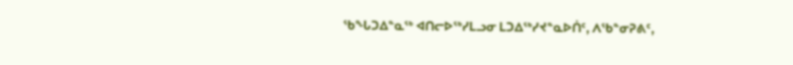ᖃᖓᑐᐃᓐᓇᖅ ᐊᑎᓕᐅᖅᓯᒪᓗᓂ ᒪᑐᐃᖅᓯᔪᓐᓇᐅᑏᑦ, ᐱᖃᓐᓂᕈᕕᑦ,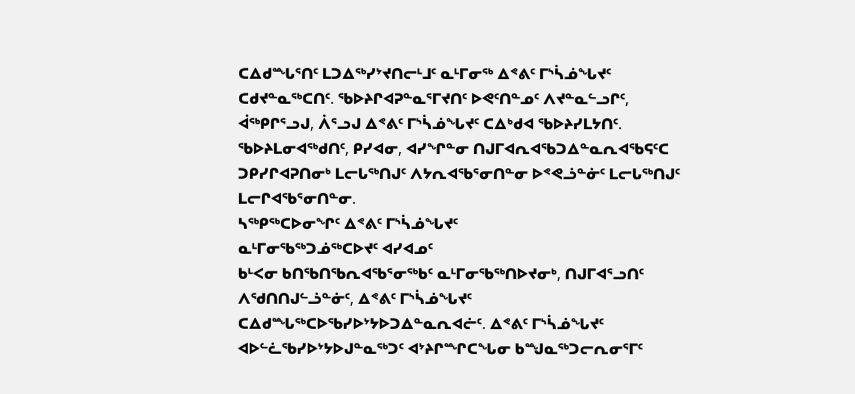ᑕᐃᑯᙵᕐᑎᑦ ᒪᑐᐃᖅᓯᔾᔪᑎᓕᒻᒧᑦ ᓇᒻᒥᓂᖅ ᐃᕝᕕᑦ ᒥᔅᓵᓅᖓᔪᑦ ᑕᑯᔪᓐᓇᖅᑕᑎᑦ. ᖃᐅᔨᒋᐊᕈᓐᓇᕐᒥᔪᑎᑦ ᐅᕙᑦᑎᓐᓄᑦ ᐱᔪᓐᓇᓪᓗᒋᑦ, ᐋᖅᑭᒋᕐᓗᒍ, ᐲᕐᓗᒍ ᐃᕝᕕᑦ ᒥᔅᓵᓅᖓᔪᑦ ᑕᐃᒃᑯᐊ ᖃᐅᔨᓯᒪᔭᑎᑦ.
ᖃᐅᔨᒪᓂᐊᖅᑯᑎᑦ, ᑭᓯᐊᓂ, ᐊᓯᖏᓐᓂ ᑎᒍᒥᐊᕆᐊᖃᑐᐃᓐᓇᕆᐊᖃᕋᑦᑕ ᑐᑭᓯᒋᐊᕈᑎᓂᒃ ᒪᓕᒐᖅᑎᒍᑦ ᐱᔭᕆᐊᖃᕐᓂᑎᓐᓂ ᐅᕝᕙᓘᓐᓃᑦ ᒪᓕᒐᖅᑎᒍᑦ ᒪᓕᒋᐊᖃᕐᓂᑎᓐᓂ.
ᓴᖅᑭᖅᑕᐅᓂᖏᑦ ᐃᕝᕕᑦ ᒥᔅᓵᓅᖓᔪᑦ
ᓇᒻᒥᓂᖃᖅᑐᓅᖅᑕᐅᔪᑦ ᐊᓯᐊᓄᑦ
ᑲᒻᐸᓂ ᑲᑎᖃᑎᖃᕆᐊᖃᕐᓂᖅᑲᑦ ᓇᒻᒥᓂᖃᖅᑎᐅᔪᓂᒃ, ᑎᒍᒥᐊᕐᓗᑎᑦ ᐱᖁᑎᑎᒍᓪᓘᓐᓃᑦ, ᐃᕝᕕᑦ ᒥᔅᓵᓅᖓᔪᑦ ᑕᐃᑯᙵᖅᑕᐅᖃᓯᐅᔾᔭᐅᑐᐃᓐᓇᕆᐊᓖᑦ. ᐃᕝᕕᑦ ᒥᔅᓵᓅᖓᔪᑦ ᐊᐅᓪᓛᖃᓯᐅᔾᔭᐅᒍᓐᓇᖅᑐᑦ ᐊᔾᔨᒋᙱᑕᖓᓂ ᑲᙳᓇᖅᑐᓕᕆᓂᕐᒥᑦ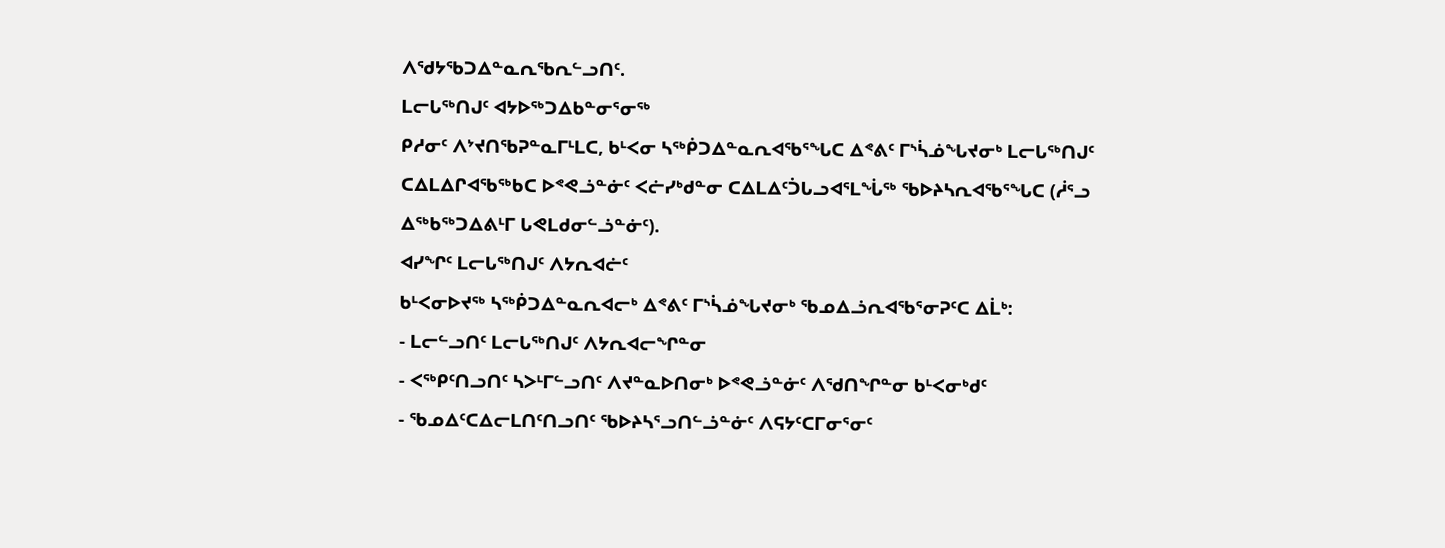ᐱᖁᔭᖃᑐᐃᓐᓇᕆᖃᕆᓪᓗᑎᑦ.
ᒪᓕᒐᖅᑎᒍᑦ ᐊᔭᐅᖅᑐᐃᑲᓐᓂᕐᓂᖅ
ᑭᓱᓂᑦ ᐱᔾᔪᑎᖃᕈᓐᓇᒥᒻᒪᑕ, ᑲᒻᐸᓂ ᓴᖅᑮᑐᐃᓐᓇᕆᐊᖃᕐᖓᑕ ᐃᕝᕕᑦ ᒥᔅᓵᓅᖓᔪᓂᒃ ᒪᓕᒐᖅᑎᒍᑦ ᑕᐃᒪᐃᒋᐊᖃᖅᑲᑕ ᐅᕝᕙᓘᓐᓃᑦ ᐸᓖᓯᒃᑯᓐᓂ ᑕᐃᒪᐃᑦᑑᒐᓗᐊᕐᒪᖔᖅ ᖃᐅᔨᓴᕆᐊᖃᕐᖓᑕ (ᓲᕐᓗ ᐃᖅᑲᖅᑐᐃᕕᒻᒥ ᒐᕙᒪᑯᓂᓪᓘᓐᓃᑦ).
ᐊᓯᖏᑦ ᒪᓕᒐᖅᑎᒍᑦ ᐱᔭᕆᐊᓖᑦ
ᑲᒻᐸᓂᐅᔪᖅ ᓴᖅᑮᑐᐃᓐᓇᕆᐊᓕᒃ ᐃᕝᕕᑦ ᒥᔅᓵᓅᖓᔪᓂᒃ ᖃᓄᐃᓘᕆᐊᖃᕐᓂᕈᑦᑕ ᐃᒫᒃ:
- ᒪᓕᓪᓗᑎᑦ ᒪᓕᒐᖅᑎᒍᑦ ᐱᔭᕆᐊᓕᖏᓐᓂ
- ᐸᖅᑭᑦᑎᓗᑎᑦ ᓴᐳᒻᒥᓪᓗᑎᑦ ᐱᔪᓐᓇᐅᑎᓂᒃ ᐅᕝᕙᓘᓐᓃᑦ ᐱᖁᑎᖏᓐᓂ ᑲᒻᐸᓂᒃᑯᑦ
- ᖃᓄᐃᑦᑕᐃᓕᒪᑎᑦᑎᓗᑎᑦ ᖃᐅᔨᓴᕐᓗᑎᓪᓘᓐᓃᑦ ᐱᕋᔭᑦᑕᒥᓂᕐᓂᑦ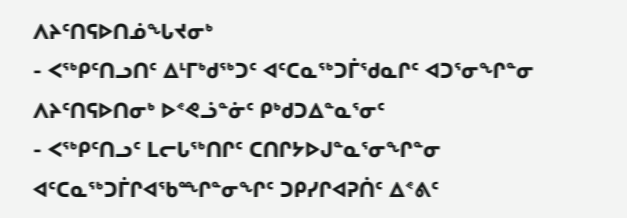ᐱᔨᑦᑎᕋᐅᑎᓅᖓᔪᓂᒃ
- ᐸᖅᑭᑦᑎᓗᑎᑦ ᐃᒻᒥᒃᑯᖅᑐᑦ ᐊᑦᑕᓇᖅᑐᒦᖁᓇᒋᑦ ᐊᑐᕐᓂᖏᓐᓂ ᐱᔨᑦᑎᕋᐅᑎᓂᒃ ᐅᕝᕙᓘᓐᓃᑦ ᑭᒃᑯᑐᐃᓐᓇᕐᓂᑦ
- ᐸᖅᑭᑦᑎᓗᑦ ᒪᓕᒐᖅᑎᒋᑦ ᑕᑎᒋᔭᐅᒍᓐᓇᕐᓂᖏᓐᓂ
ᐊᑦᑕᓇᖅᑐᒦᒋᐊᖃᙱᓐᓂᖏᑦ ᑐᑭᓯᒋᐊᕈᑏᑦ ᐃᕝᕕᑦ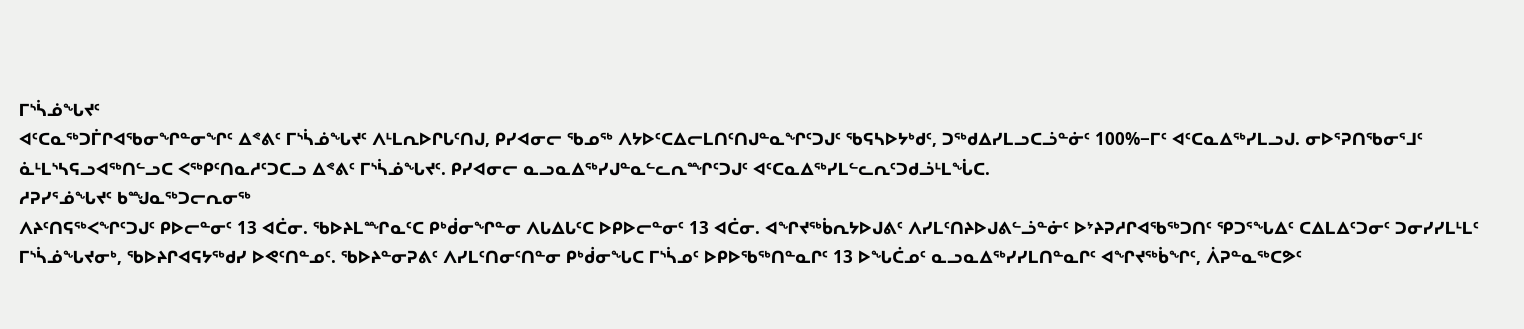ᒥᔅᓵᓅᖓᔪᑦ
ᐊᑦᑕᓇᖅᑐᒦᒋᐊᖃᓂᖏᓐᓂᖏᑦ ᐃᕝᕕᑦ ᒥᔅᓵᓅᖓᔪᑦ ᐱᒻᒪᕆᐅᒋᒐᑦᑎᒍ, ᑭᓯᐊᓂᓕ ᖃᓄᖅ ᐱᔭᐅᑦᑕᐃᓕᒪᑎᑦᑎᒍᓐᓇᖏᑦᑐᒍᑦ ᖃᕋᓴᐅᔭᒃᑯᑦ, ᑐᖅᑯᐃᓯᒪᓗᑕᓘᓐᓃᑦ 100%−ᒥᑦ ᐊᑦᑕᓇᐃᖅᓯᒪᓗᒍ. ᓂᐅᕐᕈᑎᖃᓂᕐᒧᑦ ᓈᒻᒪᔅᓴᕋᓗᐊᖅᑎᓪᓗᑕ ᐸᖅᑭᑦᑎᓇᓱᑦᑐᑕᓗ ᐃᕝᕕᑦ ᒥᔅᓵᓅᖓᔪᑦ. ᑭᓯᐊᓂᓕ ᓇᓗᓇᐃᖅᓯᒍᓐᓇᓪᓚᕆᙱᑦᑐᒍᑦ ᐊᑦᑕᓇᐃᖅᓯᒪᓪᓚᕆᑦᑐᑯᓘᒻᒪᖔᑕ.
ᓱᕈᓯᕐᓅᖓᔪᑦ ᑲᙳᓇᖅᑐᓕᕆᓂᖅ
ᐱᔨᑦᑎᕋᖅᐸᖏᑦᑐᒍᑦ ᑭᐅᓕᓐᓂᑦ 13 ᐊᑖᓂ. ᖃᐅᔨᒪᙱᓇᑦᑕ ᑭᒃᑰᓂᖏᓐᓂ ᐱᒐᐃᒐᑦᑕ ᐅᑭᐅᓕᓐᓂᑦ 13 ᐊᑖᓂ. ᐊᖏᔪᖅᑳᕆᔭᐅᒍᕕᑦ ᐱᓯᒪᑦᑎᔨᐅᒍᕕᓪᓘᓐᓃᑦ ᐅᔾᔨᕈᓱᒋᐊᖃᖅᑐᑎᑦ ᕿᑐᕐᖓᐃᑦ ᑕᐃᒪᐃᑦᑐᓂᑦ ᑐᓂᓯᓯᒪᒻᒪᑦ ᒥᔅᓵᓅᖓᔪᓂᒃ, ᖃᐅᔨᒋᐊᕋᔭᖅᑯᓯ ᐅᕙᑦᑎᓐᓄᑦ. ᖃᐅᔨᓐᓂᕈᕕᑦ ᐱᓯᒪᑦᑎᓂᑦᑎᓐᓂ ᑭᒃᑰᓂᖓᑕ ᒥᔅᓵᓄᑦ ᐅᑭᐅᖃᖅᑎᓐᓇᒋᑦ 13 ᐅᖓᑖᓄᑦ ᓇᓗᓇᐃᖅᓯᓯᒪᑎᓐᓇᒋᑦ ᐊᖏᔪᖅᑳᖏᑦ, ᐲᕈᓐᓇᖅᑕᕗᑦ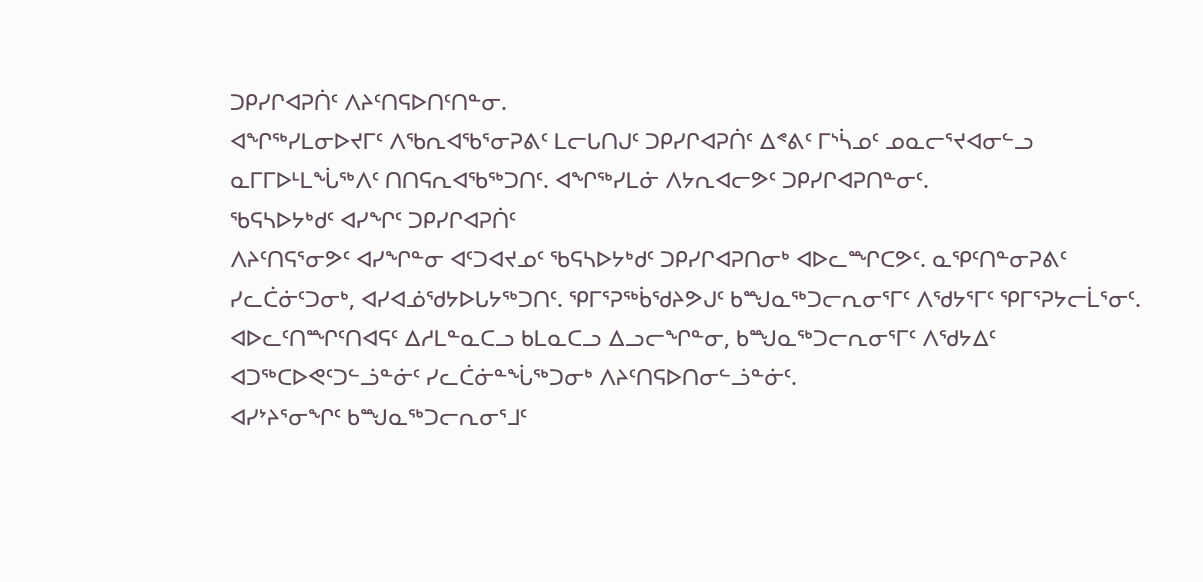ᑐᑭᓯᒋᐊᕈᑏᑦ ᐱᔨᑦᑎᕋᐅᑎᑦᑎᓐᓂ.
ᐊᖏᖅᓯᒪᓂᐅᔪᒥᑦ ᐱᖃᕆᐊᖃᕐᓂᕈᕕᑦ ᒪᓕᒐᑎᒍᑦ ᑐᑭᓯᒋᐊᕈᑏᑦ ᐃᕝᕕᑦ ᒥᔅᓵᓄᑦ ᓄᓇᓕᕐᔪᐊᓂᓪᓗ ᓇᒥᒥᐅᒻᒪᖔᖅᐱᑦ ᑎᑎᕋᕆᐊᖃᖅᑐᑎᑦ. ᐊᖏᖅᓯᒪᓃ ᐱᔭᕆᐊᓕᕗᑦ ᑐᑭᓯᒋᐊᕈᑎᓐᓂᑦ.
ᖃᕋᓴᐅᔭᒃᑯᑦ ᐊᓯᖏᑦ ᑐᑭᓯᒋᐊᕈᑏᑦ
ᐱᔨᑦᑎᕋᕐᓂᕗᑦ ᐊᓯᖏᓐᓂ ᐊᑦᑐᐊᔪᓄᑦ ᖃᕋᓴᐅᔭᒃᑯᑦ ᑐᑭᓯᒋᐊᕈᑎᓂᒃ ᐊᐅᓚᙱᑕᕗᑦ. ᓇᕿᑦᑎᓐᓂᕈᕕᑦ ᓯᓚᑖᓃᑦᑐᓂᒃ, ᐊᓯᐊᓅᖁᔭᐅᒐᔭᖅᑐᑎᑦ. ᕿᒥᕐᕈᖅᑳᖁᔨᕗᒍᑦ ᑲᙳᓇᖅᑐᓕᕆᓂᕐᒥᑦ ᐱᖁᔭᕐᒥᑦ ᕿᒥᕐᕈᔭᓕᒫᕐᓂᑦ.
ᐊᐅᓚᑦᑎᙱᑦᑎᐊᕋᑦ ᐃᓱᒪᓐᓇᑕᓗ ᑲᒪᓇᑕᓗ ᐃᓗᓕᖏᓐᓂ, ᑲᙳᓇᖅᑐᓕᕆᓂᕐᒥᑦ ᐱᖁᔭᐃᑦ ᐊᑐᖅᑕᐅᕙᑦᑐᓪᓘᓐᓃᑦ ᓯᓚᑖᓃᓐᖔᖅᑐᓂᒃ ᐱᔨᑦᑎᕋᐅᑎᓂᓪᓘᓐᓃᑦ.
ᐊᓯᔾᔨᕐᓂᖏᑦ ᑲᙳᓇᖅᑐᓕᕆᓂᕐᒧᑦ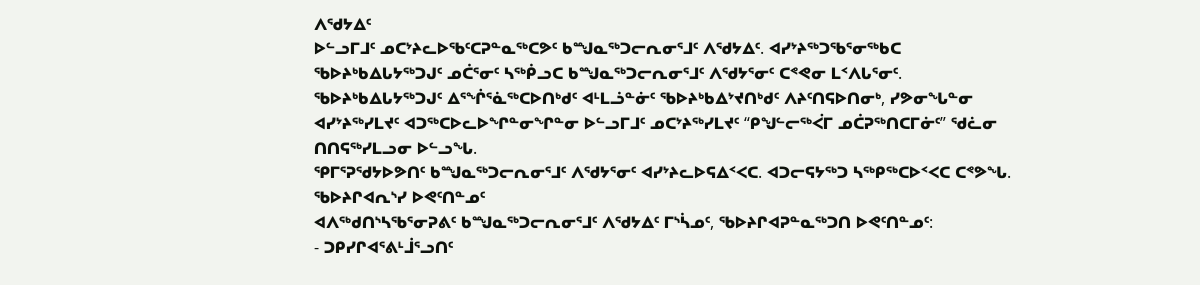ᐱᖁᔭᐃᑦ
ᐅᓪᓗᒥᒧᑦ ᓄᑕᔾᔨᓚᐅᖃᑦᑕᕈᓐᓇᖅᑕᕗᑦ ᑲᙳᓇᖅᑐᓕᕆᓂᕐᒧᑦ ᐱᖁᔭᐃᑦ. ᐊᓯᔾᔨᖅᑐᖃᕐᓂᖅᑲᑕ ᖃᐅᔨᒃᑲᐃᒐᔭᖅᑐᒍᑦ ᓄᑖᕐᓂᑦ ᓴᖅᑮᓗᑕ ᑲᙳᓇᖅᑐᓕᕆᓂᕐᒧᑦ ᐱᖁᔭᕐᓂᑦ ᑕᕝᕙᓂ ᒪᑉᐱᒐᕐᓂᑦ.
ᖃᐅᔨᒃᑲᐃᒐᔭᖅᑐᒍᑦ ᐃᕐᖐᕐᓈᖅᑕᐅᑎᒃᑯᑦ ᐊᒻᒪᓘᓐᓃᑦ ᖃᐅᔨᒃᑲᐃᔾᔪᑎᒃᑯᑦ ᐱᔨᑦᑎᕋᐅᑎᓂᒃ, ᓯᕗᓂᖓᓐᓂ ᐊᓯᔾᔨᖅᓯᒪᔪᑦ ᐊᑐᖅᑕᐅᓚᐅᖏᓐᓂᖏᓐᓂ ᐅᓪᓗᒥᒧᑦ ᓄᑕᔾᔨᖅᓯᒪᔪᑦ “ᑭᖑᓪᓕᖅᐹᒥ ᓄᑖᕈᖅᑎᑕᒥᓃᑦ” ᖁᓛᓂ ᑎᑎᕋᖅᓯᒪᓗᓂ ᐅᓪᓗᖓ.
ᕿᒥᕐᕈᖁᔭᐅᕗᑎᑦ ᑲᙳᓇᖅᑐᓕᕆᓂᕐᒧᑦ ᐱᖁᔭᕐᓂᑦ ᐊᓯᔾᔨᓚᐅᕋᐃᑉᐸᑕ. ᐊᑐᓕᕋᔭᖅᑐ ᓴᖅᑭᖅᑕᐅᑉᐸᑕ ᑕᕝᕗᖓ.
ᖃᐅᔨᒋᐊᕆᔅᓯ ᐅᕙᑦᑎᓐᓄᑦ
ᐊᐱᖅᑯᑎᔅᓴᖃᕐᓂᕈᕕᑦ ᑲᙳᓇᖅᑐᓕᕆᓂᕐᒧᑦ ᐱᖁᔭᐃᑦ ᒥᔅᓵᓄᑦ, ᖃᐅᔨᒋᐊᕈᓐᓇᖅᑐᑎ ᐅᕙᑦᑎᓐᓄᑦ:
- ᑐᑭᓯᒋᐊᕐᕕᒻᒨᕐᓗᑎᑦ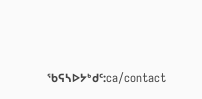ᖃᕋᓴᐅᔭᒃᑯᑦ:ca/contact